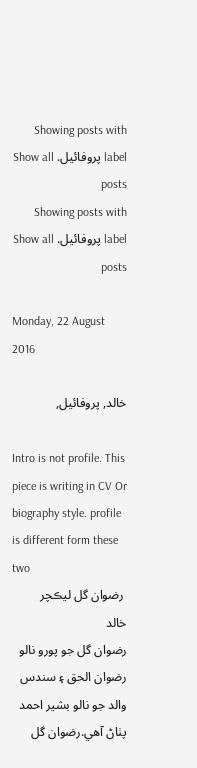Showing posts with label پروفائيل. Show all posts
Showing posts with label پروفائيل. Show all posts

Monday, 22 August 2016

خالد, پروفائيل,

Intro is not profile. This  piece is writing in CV Or biography style. profile is different form these two
 رضوان گل ليڪچر
خالد
رضوان گل جو پورو نالو رضوان الحق ۽ سندس والد جو نالو بشير احمد پٺاڻ آهي.رضوان گل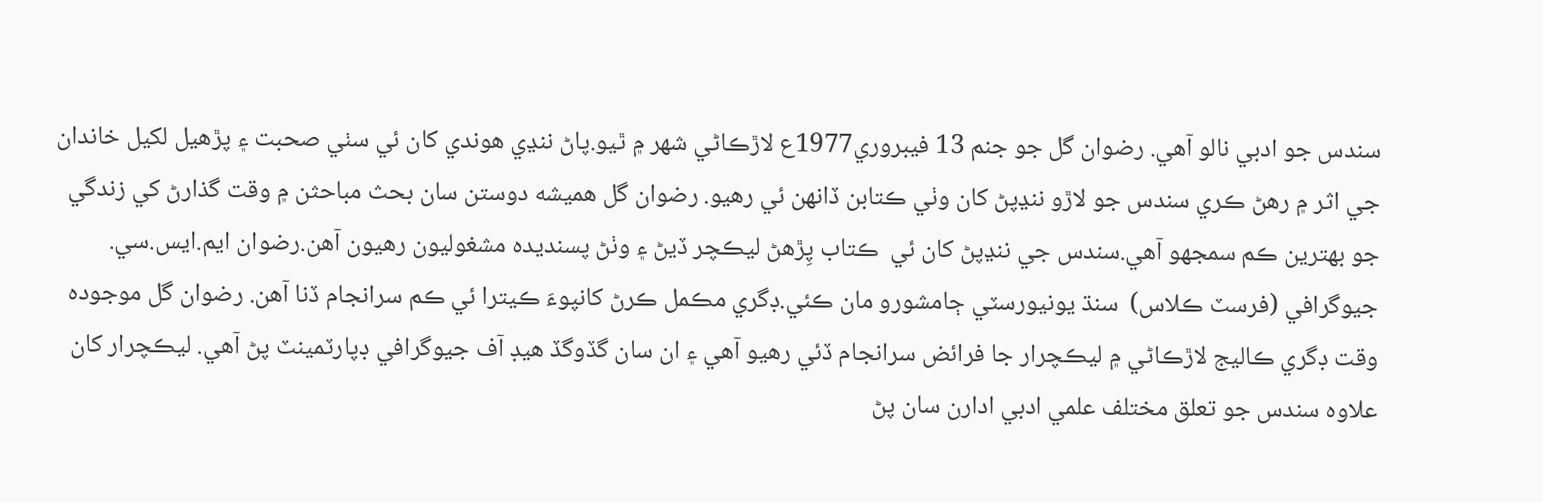سندس جو ادبي نالو آهي. رضوان گل جو جنم 13 فيبروري1977ع لاڙڪاڻي شهر ۾ ٿيو.پاڻ ننڍي هوندي کان ئي سٺي صحبت ۽ پڙهيل لکيل خاندان جي اثر ۾ رهڻ ڪري سندس جو لاڙو ننڍپڻ کان وٺي ڪتابن ڏانهن ئي رهيو. رضوان گل ھميشه دوستن سان بحث مباحثن ۾ وقت گذارڻ کي زندگي جو بهترين ڪم سمجهو آهي.سندس جي ننڍپڻ کان ئي  ڪتاب پِڙهڻ ليڪچر ڏيڻ ۽ وٺڻ پسنديده مشغوليون رهيون آهن.رضوان ايم.ايس.سي. جيوگرافي (فرسٽ ڪلاس)  سنڌ يونيورسٽي ڄامشورو مان ڪئي.ڊگري مڪمل ڪرڻ کانپوءَ ڪيترا ئي ڪم سرانجام ڏنا آهن. رضوان گل موجوده وقت ڊگري ڪاليج لاڙڪاڻي ۾ ليڪچرار جا فرائض سرانجام ڏئي رهيو آهي ۽ ان سان گڏوگڏ ھيڊ آف جيوگرافي ڊپارٽمينٽ پڻ آهي. ليڪچرار کان علاوه سندس جو تعلق مختلف علمي ادبي ادارن سان پڻ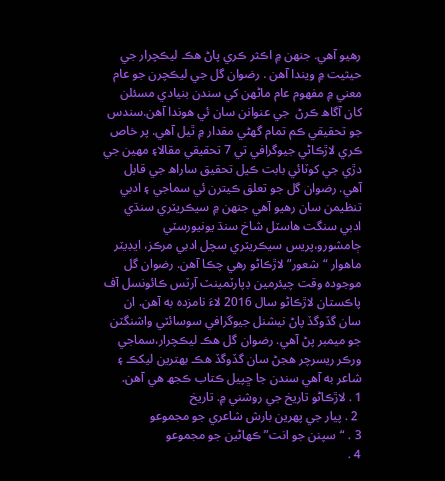رهيو آهي. جنهن ۾ اڪثر ڪري پاڻ هڪ ليڪچرار جي حيثيت ۾ ويندا آهن . رضوان گل جي ليڪچرن جو عام معني ۾ مفهوم عام ماڻهن کي سندن بنيادي مسئلن کان آگاھ ڪرڻ  جي عنوانن سان ئي هوندا آهن.سندس جو تحقيقي ڪم تمام گھڻي مقدار ۾ ٿيل آهي. پر خاص ڪري لاڙڪاڻي جيوگرافي تي 7 تحقيقي مقالا۽ مھين جي دڙي جي کوٽائي بابت ڪيل تحقيق ساراھ جي قابل آهي. رضوان گل جو تعلق ڪيترن ئي سماجي ۽ ادبي تنظيمن سان رهيو آهي جنهن ۾ سيڪريٽري سنڌي ادبي سنگت ھاسٽل شاخ سنڌ يونيورسٽي ڄامشورو،پريس سيڪريٽري سچل ادبي مرڪز، ايڊيٽر ماھوار “شعور” لاڙڪاڻو رهي چڪا آهن. رضوان گل موجوده وقت چيئرمين ڊپارٽمينٽ آرٽس ڪائونسل آف پاڪستان لاڙڪاڻو سال 2016 لاءَ نامزده به آهن. ان سان گڏوگڏ پاڻ نيشنل جيوگرافي سوسائٽي واشنگٽن جو ميمبر پڻ آهي. رضوان گل هڪ ليڪچرار،سماجي ورڪر ريسرچر هجڻ سان گڏوگڏ هڪ بهترين ليکڪ ۽ شاعر به آهي سندن جا ڇپيل ڪتاب ڪجھ هي آهن.
1 . لاڙڪاڻو تاريخ جي روشني ۾. تاريخ
 2 . پيار جي پهرين بارش شاعري جو مجموعو                                                                                      3 . “سپنن جو انت” ڪهاڻين جو مجموعو                                                                                            4 .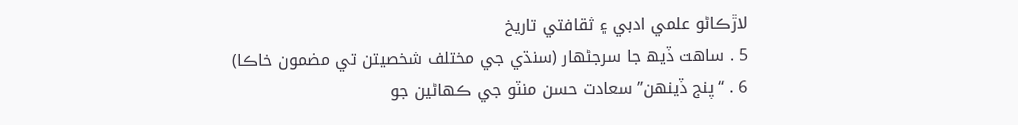لاڙڪاڻو علمي ادبي ۽ ثقافتي تاريخ                                                                                              5 . ساهت ڏيھ جا سرجڻھار (سنڌي جي مختلف شخصيتن تي مضمون خاڪا)                                                   6 . “پنج ڏينهن” سعادت حسن منٽو جي ڪھاڻين جو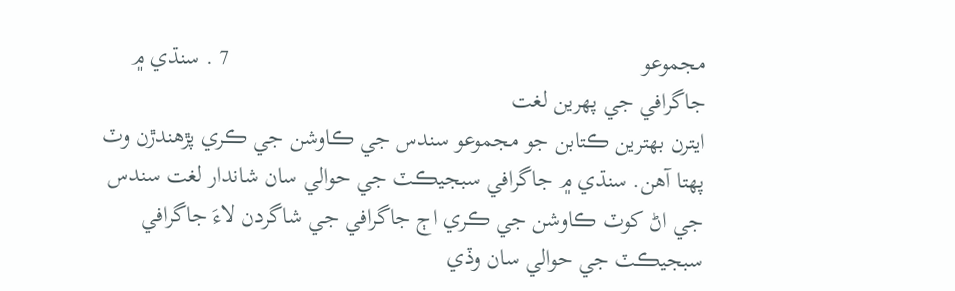مجموعو                                                                      7 . سنڌي ۾ جاگرافي جي پهرين لغت
ايترن بهترين ڪتابن جو مجموعو سندس جي ڪاوشن جي ڪري پڙهندڙن وٽ پهتا آهن. سنڌي ۾ جاگرافي سبجيڪٽ جي حوالي سان شاندار لغت سندس جي اڻ کوٽ ڪاوشن جي ڪري اڄ جاگرافي جي شاگردن لاءَ جاگرافي سبجيڪٽ جي حوالي سان وڏي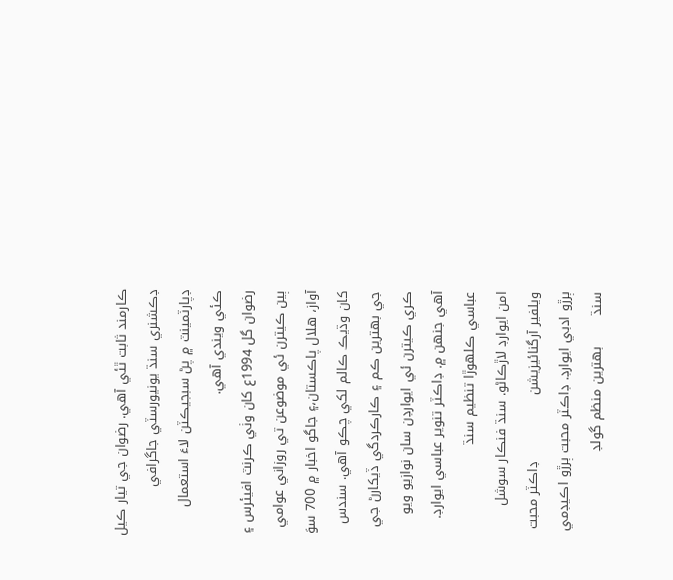ڪارمند ثابت ٿئي آهي. رضوان جي تيار ڪيل ڊڪشنري سنڌ يونيورسٽي جاگرافي ڊپارٽمينٽ ۾ پڻ سبجيڪٽن لاءَ استعمال ڪئي ويندي آهي.
رضوان گل 1994ع کان وٺي ڪرنٽ افيئرس ۽ ٻين ڪيترن ئي موضوعن تي روزاني عوامي آواز، ھلال پاڪستان،۽ جاگو اخبار ۾ 700 سوَ کان وڌيڪ ڪالم لکي چڪو آهي. سندس جي بهترين ڪم ۽ ڪارڪردگي ڏيکارڻ جي ڪري ڪيترن ئي ايوارڊن سان نوازيو ويو آهي جنهن ۾. ڊاڪٽر تنوير عباسي ايوارڊ. عباسي ڪلهوڙا تنظيم سنڌ                               امن ايوارڊ لاڙڪاڻو. سنڌ فنڪار سوشل ويلفير آرگنائيزيشن               ڊاڪٽر محبت ٻرڙو ادبي ايوارڊ. ڊاڪٽر محبت ٻرڙو اڪيڊمي سنڌ       بهترين منظم گولڊ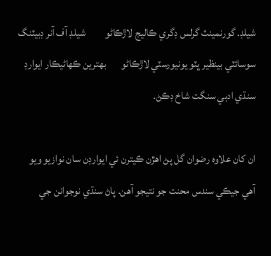شيلڊ. گورنمينٽ گرلس ڊگري ڪاليج لاڙڪاڻو         شيلڊ آف آنر ڊبيٽنگ سوسائٽي بينظير ڀٽو يونيورسٽي لاڙڪاڻو       بهترين ڪهاڻيڪار ايوارڊ سنڌي ادبي سنگت شاخ ڊڪڻ.

ان کان علاوه رضوان گل پڻ اهڙن ڪيترن ئي ايوارڊن سان نوازيو ويو آهي جيڪي سندس محنت جو نتيجو آهن. پاڻ سنڌي نوجوانن جي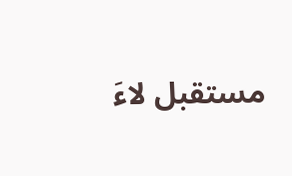مستقبل لاءَ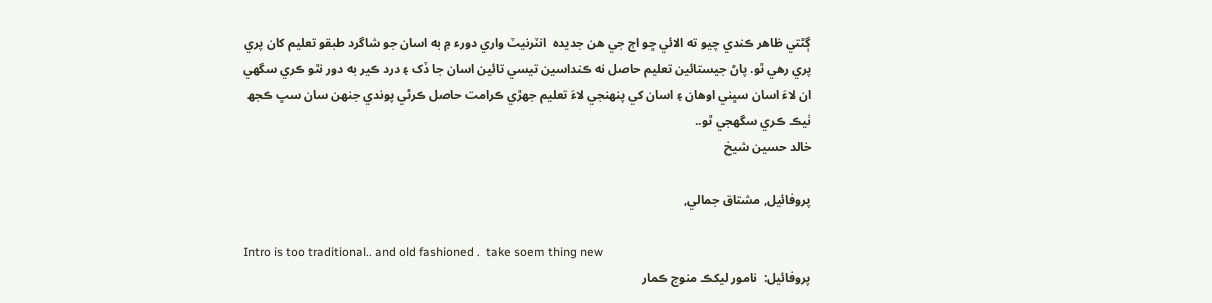ڳڻتي ظاهر ڪندي چيو ته الائي ڇو اڄ جي هن جديده  انٽرنيٽ واري دورء ۾ به اسان جو شاگرد طبقو تعليم کان پري پري رهي ٿو. پاڻ جيستائين تعليم حاصل نه ڪنداسين تيسي تائين اسان جا ڏک ۽ درد ڪير به دور نٿو ڪري سگهي ان لاءَ اسان سڀني اوهان ۽ اسان کي پنهنجي لاءَ تعليم جهڙي ڪرامت حاصل ڪرڻي پوندي جنهن سان سڀ ڪجھ ٺيڪ ڪري سگهجي ٿو..
خالد حسين شيخ

پروفائيل, مشتاق جمالي,

Intro is too traditional.. and old fashioned .  take soem thing new
پروفائيل:  نامور ليکڪ منوج ڪمار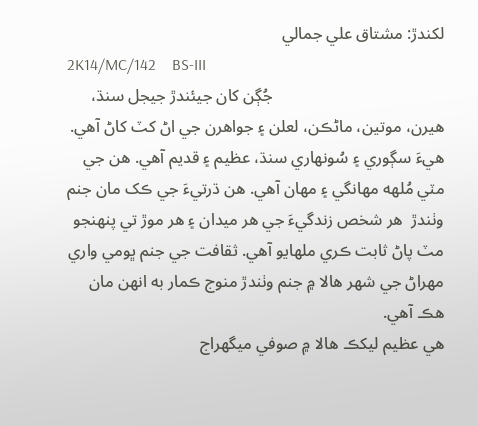لکندڙ: مشتاق علي جمالي
2K14/MC/142    BS-III
                                         جُڳن کان جيئندڙ جيجل سنڌ، هيرن، موتين، ماڻڪن، لعلن ۽ جواهرن جي اڻ کٽ کاڻ آهي. هيءَ سڳوري ۽ سُونهاري سنڌ، عظيم ۽ قديم آهي. هن جي مٽي مُلهه مهانگي ۽ مهان آهي. هن ڌرتيءَ جي ڪک مان جنم وٺندڙ  هر شخص زندگيءَ جي هر ميدان ۽ هر موڙ تي پنهنجو مٽ پاڻ ثابت ڪري ملهايو آهي. ثقافت جي جنم ڀومي واري مهراڻ جي شهر هالا ۾ جنم وٺندڙ منوج ڪمار به انهن مان هڪ آهي.
هي عظيم ليکڪ هالا ۾ صوفي ميگھراج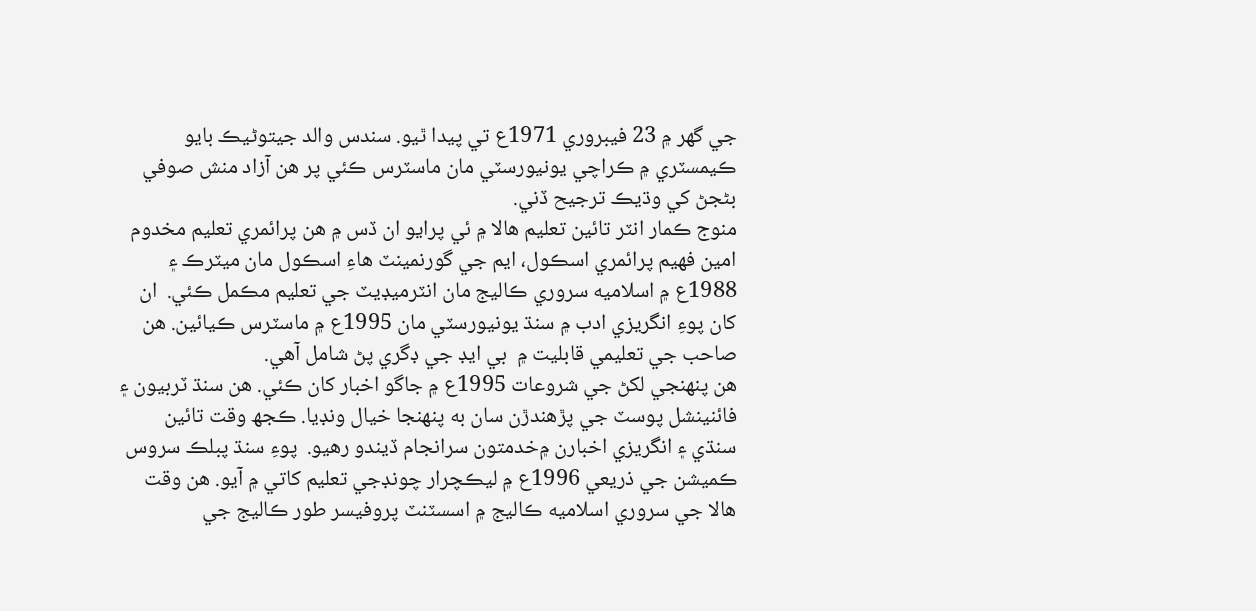جي گھر ۾ 23 فيبروري 1971ع تي پيدا ٿيو. سندس والد جيتوڻيڪ بايو ڪيمسٽري ۾ ڪراچي يونيورسٽي مان ماسٽرس ڪئي پر هن آزاد منش صوفي بڻجڻ کي وڌيڪ ترجيح ڏني.
منوج ڪمار انٽر تائين تعليم هالا ۾ ئي پرايو ان ڏس ۾ هن پرائمري تعليم مخدوم امين فهيم پرائمري اسڪول، ايم جي گورنمينٽ هاءِ اسڪول مان ميٽرڪ ۽ 1988ع ۾ اسلاميه سروري ڪاليج مان انٽرميڊيٽ جي تعليم مڪمل ڪئي.  ان کان پوءِ انگريزي ادب ۾ سنڌ يونيورسٽي مان 1995ع ۾ ماسٽرس ڪيائين. هن صاحب جي تعليمي قابليت ۾  بي ايڊ جي ڊگري پڻ شامل آهي.
هن پنهنجي لکڻ جي شروعات 1995ع ۾ جاگو اخبار کان ڪئي. هن سنڌ ٽربيون ۽ فائنينشل پوسٽ جي پڙهندڙن سان به پنهنجا خيال ونڊيا. ڪجھ وقت تائين سنڌي ۽ انگريزي اخبارن ۾خدمتون سرانجام ڏيندو رهيو.  پوءِ سنڌ پبلڪ سروس ڪميشن جي ذريعي 1996ع ۾ ليڪچرار چونڊجي تعليم کاتي ۾ آيو. هن وقت هالا جي سروري اسلاميه ڪاليج ۾ اسسٽنٽ پروفيسر طور ڪاليج جي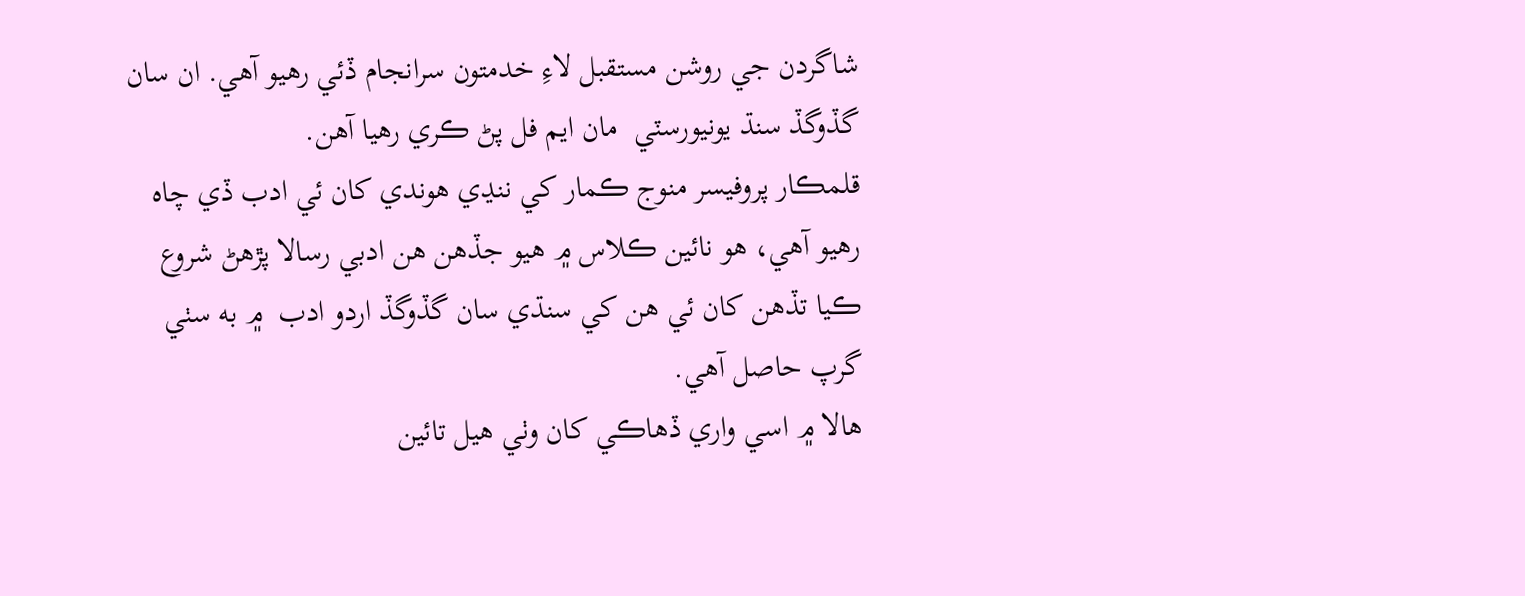شاگردن جي روشن مستقبل لاءِ خدمتون سرانجام ڏئي رهيو آهي. ان سان گڏوگڏ سنڌ يونيورسٽي  مان ايم فل پڻ ڪري رهيا آهن.
قلمڪار پروفيسر منوج ڪمار کي ننڍي هوندي کان ئي ادب ڏي چاه رهيو آهي، هو نائين ڪلاس ۾ هيو جڏهن هن ادبي رسالا پڙهڻ شروع ڪيا تڏهن کان ئي هن کي سنڌي سان گڏوگڏ اردو ادب  ۾ به سٺي گرپ حاصل آهي.
هالا ۾ اسي واري ڏهاڪي کان وٺي هيل تائين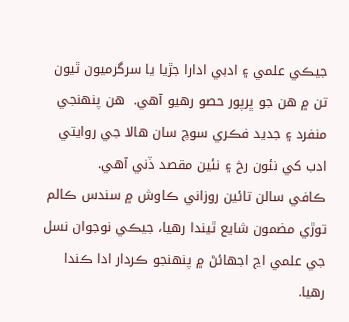جيڪي علمي ۽ ادبي ادارا جڙيا يا سرگرميون ٿيون تن ۾ هن جو ڀرپور حصو رهيو آهي.  هن پنهنجي منفرد ۽ جديد فڪري سوچ سان هالا جي روايتي ادب کي نئون رخ ۽ نئين مقصد ڏني آهي.
ڪافي سالن تائين روزاني ڪاوش ۾ سندس ڪالم توڙي مضمون شايع ٿيندا رهيا، جيڪي نوجوان نسل جي علمي اڃ اجھائڻ ۾ پنهنجو ڪردار ادا ڪندا رهيا.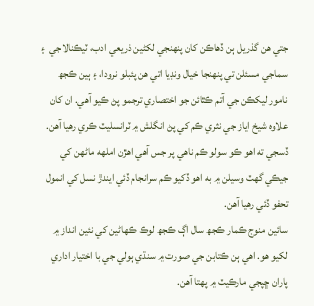جتي هن گذريل ٻن ڏهاڪن کان پنهنجي لکڻين ذريعي ادب، ٽيڪنالاجي  ۽ سماجي مسئلن تي پنهنجا خيال ونڊيا اتي هن پئبلو نرودا، ۽ ٻين ڪجھ نامور ليکڪن جي آتم ڪٿائن جو اختصاري ترجمو پڻ ڪيو آهي. ان کان علاوه شيخ اياز جي نثري ڪم کي پڻ انگلش ۾ ٽرانسليٽ ڪري رهيا آهن. ڏسجي ته اهو ڪو سولو ڪم ناهي پر جس آهي اهڙن املهه ماڻهن کي جيڪي گھٽ وسيلن ۾ به اهو ڏکيو ڪم سرانجام ڏئي ايندڙ نسل کي انمول تحفو ڏئي رهيا آهن.
سائين منوج ڪمار ڪجھ سال اڳ ڪجھ لوڪ ڪهاڻين کي نئين انداز ۾ لکيو هو. اهي ٻن ڪتابن جي صورت ۾ سنڌي ٻولي جي با اختيار اداري پاران ڇپجي مارڪيٽ ۾ پهتا آهن.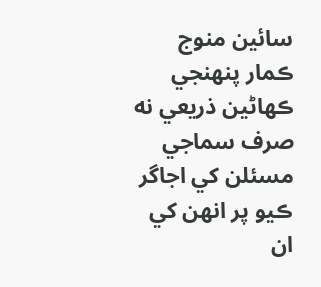سائين منوج ڪمار پنهنجي ڪهاڻين ذريعي نه صرف سماجي مسئلن کي اجاگر ڪيو پر انهن کي ان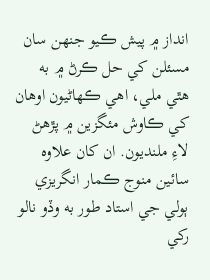انداز ۾ پيش ڪيو جنهن سان مسئلن کي حل ڪرڻ ۾ به هٿي ملي، اهي ڪهاڻيون اوهان کي ڪاوش مئگزين ۾ پڙهڻ لاءِ ملنديون. ان کان علاوه سائين منوج ڪمار انگريزي ٻولي جي استاد طور به وڏو نالو رکي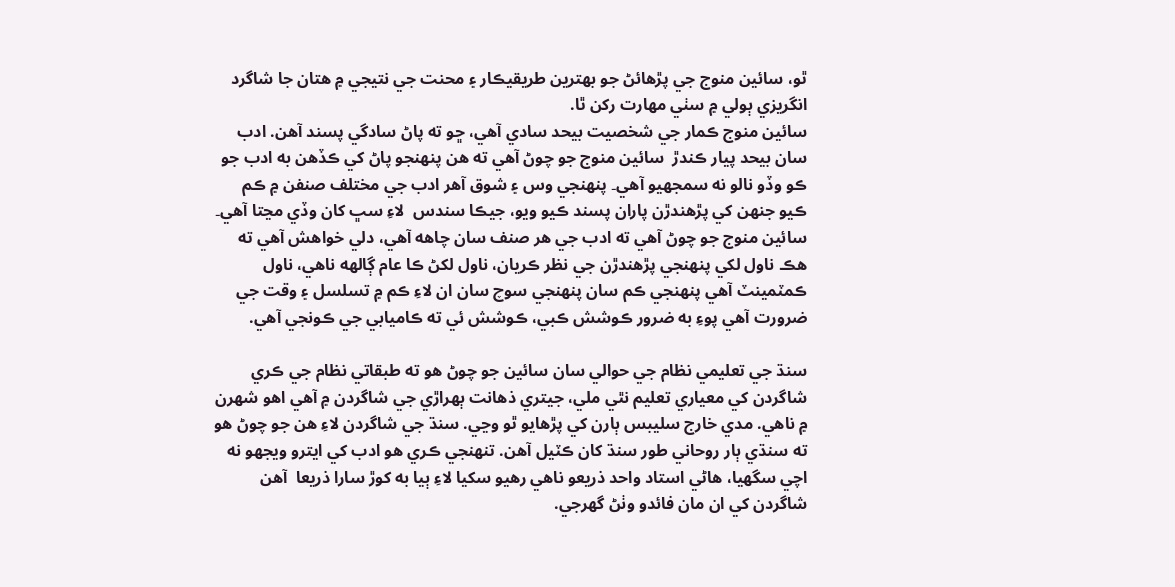ٿو، سائين منوج جي پڙهائڻ جو بهترين طريقيڪار ۽ محنت جي نتيجي ۾ هتان جا شاگرد انگريزي ٻولي ۾ سٺي مهارت رکن ٿا.
سائين منوج ڪمار جي شخصيت بيحد سادي آهي، ڇو ته پاڻ سادگي پسند آهن. ادب سان بيحد پيار ڪندڙ  سائين منوج جو چوڻ آهي ته هن پنهنجو پاڻ کي ڪڏهن به ادب جو ڪو وڏو نالو نه سمجهيو آهي۔ پنهنجي وس ۽ شوق آهر ادب جي مختلف صنفن ۾ ڪم ڪيو جنهن کي پڙهندڙن پاران پسند ڪيو ويو، جيڪا سندس  لاءِ سڀ کان وڏي مڃتا آهي۔
سائين منوج جو چوڻ آهي ته ادب جي هر صنف سان چاهه آهي، دلي خواهش آهي ته هڪ ناول لکي پنهنجي پڙهندڙن جي نظر ڪريان، ناول لکڻ ڪا عام ڳالهه ناهي، ناول ڪمٽمينٽ آهي پنهنجي ڪم سان پنهنجي سوچ سان ان لاءِ ڪم ۾ تسلسل ۽ وقت جي ضرورت آهي پوءِ به ضرور ڪوشش ڪبي، ڪوشش ئي ته ڪاميابي جي ڪونجي آهي.

سنڌ جي تعليمي نظام جي حوالي سان سائين جو چوڻ هو ته طبقاتي نظام جي ڪري شاگردن کي معياري تعليم نٿي ملي، جيتري ذهانت ٻهراڙي جي شاگردن ۾ آهي اهو شهرن ۾ ناهي. مدي خارج سليبس ٻارن کي پڙهايو ٿو وڃي. سنڌ جي شاگردن لاءِ هن جو چوڻ هو ته سنڌي ٻار روحاني طور سنڌ کان ڪٽيل آهن. تنهنجي ڪري هو ادب کي ايترو ويجھو نه اچي سگھيا، هاڻي استاد واحد ذريعو ناهي رهيو سکيا لاءِ ٻيا به کوڙ سارا ذريعا  آهن شاگردن کي ان مان فائدو وٺڻ گھرجي.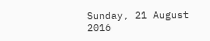Sunday, 21 August 2016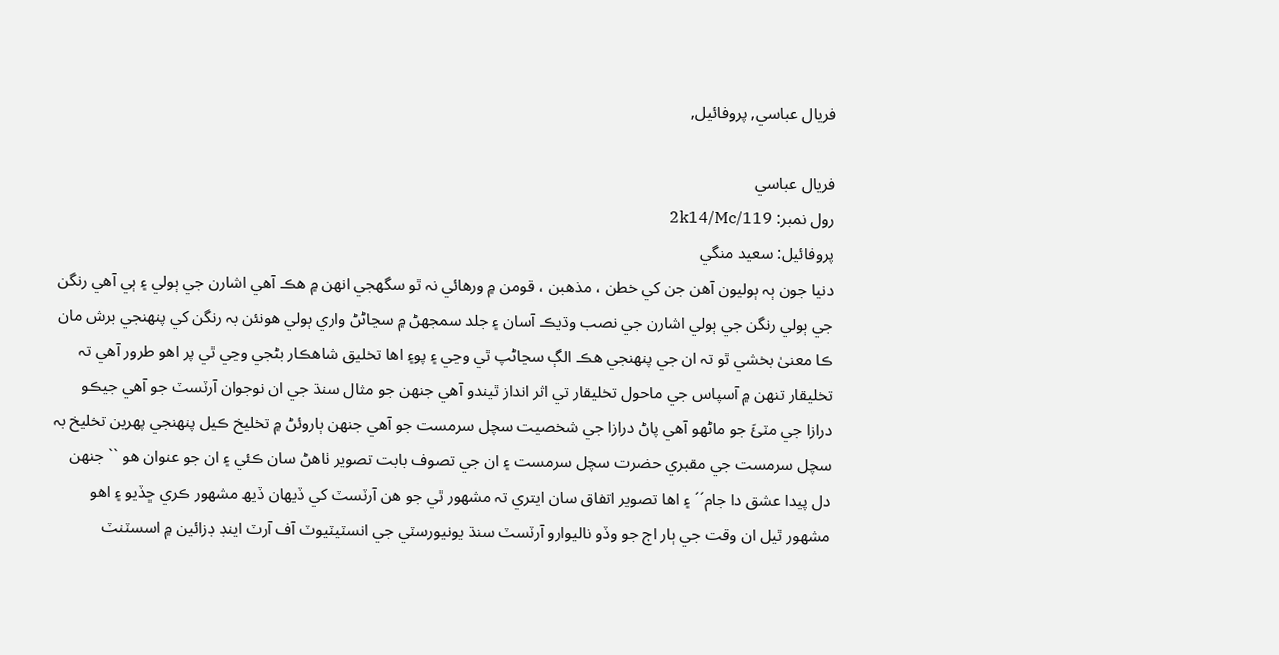فريال عباسي, پروفائيل,

فريال عباسي
رول نمبر: 2k14/Mc/119
پروفائيل: سعيد منگي
دنيا جون ٻہ ٻوليون آھن جن کي خطن ، مذھبن ، قومن ۾ ورهائي نہ ٿو سگهجي انهن ۾ ھڪ آھي اشارن جي ٻولي ۽ ٻي آھي رنگن جي ٻولي رنگن جي ٻولي اشارن جي نصب وڌيڪ آسان ۽ جلد سمجهڻ ۾ سڃاڻڻ واري ٻولي هونئن بہ رنگن کي پنهنجي برش مان ڪا معنىٰ بخشي ٿو تہ ان جي پنهنجي هڪ الڳ سڃاڻپ ٿي وڃي ۽ پو۽ اها تخليق شاهڪار بڻجي وڃي ٿي پر اهو طرور آھي تہ تخليقار تنهن ۾ آسپاس جي ماحول تخليقار تي اثر انداز ٿيندو آھي جنهن جو مثال سنڌ جي ان نوجوان آرٽسٽ جو آهي جيڪو درازا جي مٽئَ جو ماڻهو آھي پاڻ درازا جي شخصيت سچل سرمست جو آھي جنهن ٻاروئڻ ۾ تخليخ ڪيل پنهنجي پهرين تخليخ بہ سچل سرمست جي مقبري حضرت سچل سرمست ۽ ان جي تصوف بابت تصوير ٺاهڻ سان ڪئي ۽ ان جو عنوان هو `` جنهن دل پيدا عشق دا جام´´ ۽ اها تصوير اتفاق سان ايتري تہ مشھور ٿي جو هن آرٽسٽ کي ڏيهان ڏيھ مشھور ڪري ڇڏيو ۽ اهو مشھور ٿيل ان وقت جي ٻار اڄ جو وڏو ناليوارو آرٽسٽ سنڌ يونيورسٽي جي انسٽيٽيوٽ آف آرٽ اينڊ ڊزائين ۾ اسسٽنٽ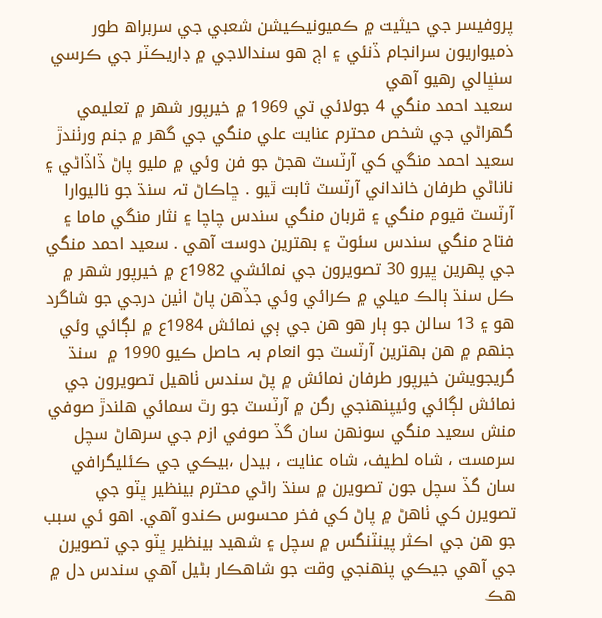پروفيسر جي حيثيت ۾ ڪميونيڪيشن شعبي جي سربراھ طور ذميواريون سرانجام ڏنئي ۽ اڄ هو سندالاجي ۾ ڊاريڪٽر جي ڪرسي سنڀالي رهيو آهي
سعيد احمد منگي 4 جولائي تي 1969 ۾ خيرپور شھر ۾ تعليمي گهراڻي جي شخص محترم عنايت علي منگي جي گهر ۾ جنم ورٺندڙ سعيد احمد منگي کي آرٽسٽ ھجڻ جو فن وئي ۾ مليو پاڻ ڏاڏاڻي ۽ ناناڻي طرفان خانداني آرٽسٽ ثابت ٿيو . ڇاڪاڻ تہ سنڌ جو ناليوارا آرٽسٽ قيوم منگي ۽ قربان منگي سندس چاچا ۽ نثار منگي ماما ۽ فتاح منگي سندس سئوٽ ۽ بهترين دوست آھي . سعيد احمد منگي جي پهرين ڀيرو 30 تصويرون جي نمائشي 1982ع ۾ خيرپور شهر ۾ ڪل سنڌ ٻالڪ ميلي ۾ ڪرائي وئي جڏھن پاڻ اٺين درجي جو شاگرد هو ۽ 13 سالن جو ٻار هو هن جي ٻي نمائش 1984ع ۾ لڳائي وئي جنهم ۾ هن بهترين آرٽسٽ جو انعام بہ حاصل ڪيو 1990 ۾  سنڌ گريجويشن خيرپور طرفان نمائش ۾ پڻ سندس ٺاهيل تصويرون جي نمائش لڳائي وئيپنهنجي رگن ۾ آرٽسٽ جو رٿ سمائي هلندڙ صوفي منش سعيد منگي سونهن سان گڏ صوفي ازم جي سرهاڻ سچل سرمست ، شاه لطيف، شاه عنايت ، بيدل ،بيڪي جي ڪئليگرافي سان گڏ سچل جون تصويرن ۾ سنڌ راڻي محترم بينظير ڀٽو جي تصويرن کي ٺاھڻ ۾ پاڻ کي فخر محسوس ڪندو آهي. اهو ئي سبب جو هن جي اڪثر پينٽنگس ۾ سچل ۽ شھيد بينظير ڀٽو جي تصويرن جي آهي جيڪي پنهنجي وقت جو شاهڪار بڻيل آهي سندس دل ۾ ھڪ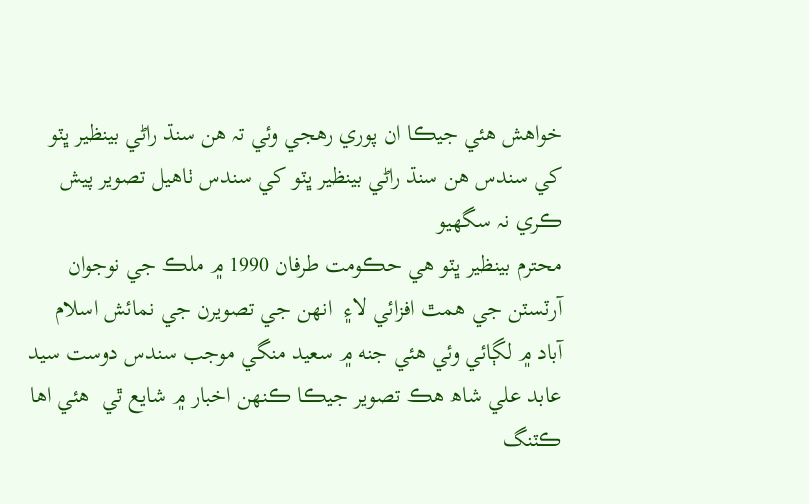خواهش ھئي جيڪا ان پوري رهجي وئي تہ هن سنڌ راڻي بينظير ڀٽو کي سندس هن سنڌ راڻي بينظير ڀٽو کي سندس ٺاهيل تصوير پيش ڪري نہ سگهيو
محترم بينظير ڀٽو هي حڪومت طرفان 1990 ۾ ملڪ جي نوجوان آرٽسٽن جي همٿ افزائي لا۽  انهن جي تصويرن جي نمائش اسلام آباد ۾ لڳائي وئي هئي جنه ۾ سعيد منگي موجب سندس دوست سيد عابد علي شاھ ھڪ تصوير جيڪا ڪنهن اخبار ۾ شايع ٿي  هئي اها ڪٽنگ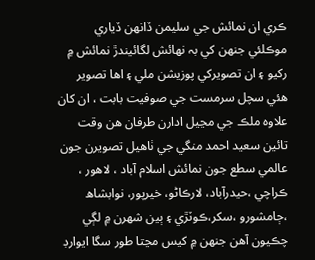ڪري ان نمائش جي سليمن ڏانهن ڏياري موڪلئي جنهن کي بہ نهائش لگائيندڙ نمائش ۾ رکيو ۽ ان تصويرکي پوزيشن ملي ۽ اها تصوير هئي سچل سرمست جي صوفيت بابت ، ان کان علاوه ملڪ جي مڃيل ادارن طرفان هن وقت تائين سعيد احمد منگي جي ٺاهيل تصويرن جون عالمي سطع جون نمائش اسلام آباد ، لاهور ، ڪراچي ،حيدرآباد، لارڪاڻو، خيرپور، نوابشاھ ،ڄامشورو ،سکر،ڪوٽڙي ۽ ٻين شھرن ۾ لڳي چڪيون آھن جنهن ۾ کيس مڃتا طور سگا ايوارڊ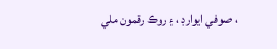، صوفي ايوارڊ ، ۽ روڪ رقمون ملي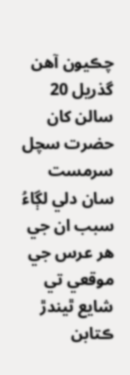چڪيون آھن گذريل 20 سالن کان حضرت سچل سرمست سان دلي لڳاءُ سبب ان جي هر عرس جي موقعي تي شايع ٿيندڙ ڪتابن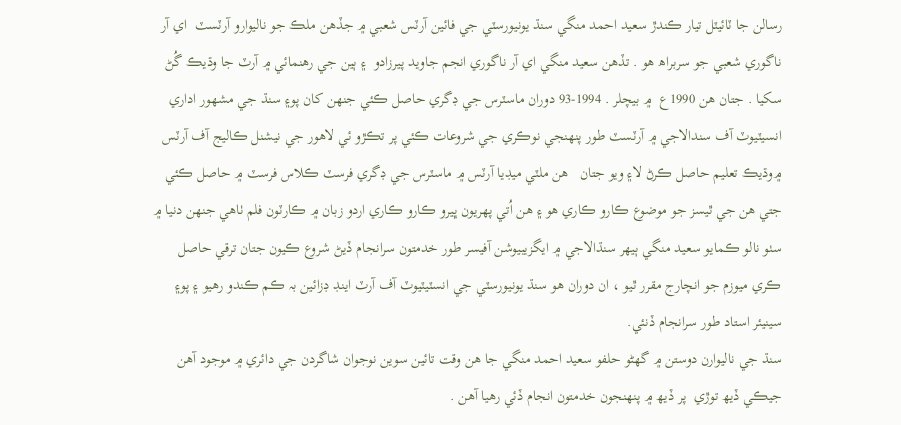رسالن جا ٽائيٽل تيار ڪندڙ سعيد احمد منگي سنڌ يونيورسٽي جي فائين آرٽس شعبي ۾ جڏھن ملڪ جو ناليوارو آرٽسٽ  اي آر ناگوري شعبي جو سربراھ ھو . تڏھن سعيد منگي اي آر ناگوري انجم جاويد پيرزادو  ۽ ٻين جي رهنمائي ۾ آرٽ جا وڌيڪ گُڻ سکيا . جتان هن 1990ع  ۾ بيچلر . 1994-93 دوران ماسٽرس جي ڊگري حاصل ڪئي جنهن کان پو۽ سنڌ جي مشھور اداري انسيٽيوٽ آف سندالاجي ۾ آرٽسٽ طور پنهنجي نوڪري جي شروعات ڪئي پر تڪڙو ئي لاهور جي نيشنل ڪاليج آف آرٽس ۾وڌيڪ تعليم حاصل ڪرڻ لا۽ ويو جتان   هن ملٽي ميڊيا آرٽس ۾ ماسٽرس جي ڊگري فرسٽ ڪلاس فرسٽ ۾ حاصل ڪئي جتي هن جي ٿيسز جو موضوع ڪارو ڪاري هو ۽ هن اُتي پهريون ڀيرو ڪارو ڪاري اردو زبان ۾ ڪارٽون فلم ٺاهي جنهن دنيا ۾ سٺو نالو ڪمايو سعيد منگي ٻيهر سنڌالاجي ۾ ايگزيبيوشن آفيسر طور خدمتون سرانجام ڏيڻ شروع ڪيون جتان ترقي حاصل ڪري ميوزم جو انچارج مقرر ٿيو ، ان دوران هو سنڌ يونيورسٽي جي انسٽيٽيوٽ آف آرٽ اينڊ ڊزائين بہ ڪم ڪندو رهيو ۽ پو۽  سينيئر استاد طور سرانجام ڏنئي.
سنڌ جي ناليوارن دوستن ۾ گهڻو حلفو سعيد احمد منگي جا هن وقت تائين سوين نوجوان شاگردن جي دائري ۾ موجود آهن جيڪي ڏيھ توڙي  پر ڏيھ ۾ پنهنجون خدمتون انجام ڏئي رهيا آھن .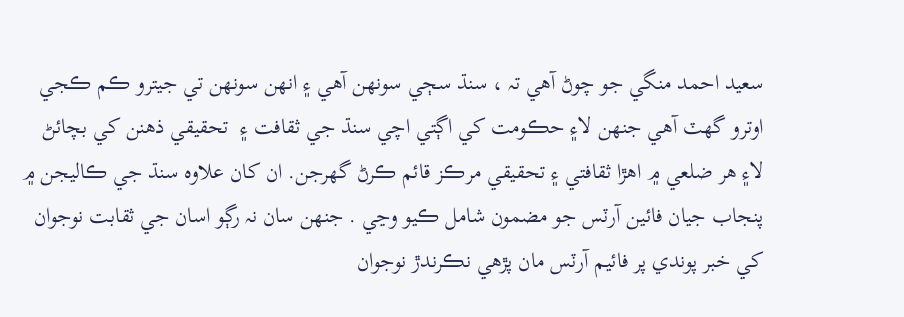سعيد احمد منگي جو چوڻ آھي تہ ، سنڌ سڄي سونهن آھي ۽ انهن سونهن تي جيترو ڪم ڪجي اوترو گهٽ آھي جنهن لا۽ حڪومت کي اڳتي اچي سنڌ جي ثقافت ۽  تحقيقي ذھنن کي بچائڻ لا۽ هر ضلعي ۾ اهڙا ثقافتي ۽ تحقيقي مرڪز قائم ڪرڻ گهرجن. ان کان علاوه سنڌ جي ڪاليجن ۾ پنجاب جيان فائين آرٽس جو مضمون شامل ڪيو وڃي . جنهن سان نہ رڳو اسان جي ثقابت نوجوان کي خبر پوندي پر فائيم آرٽس مان پڙھي نڪرندڙ نوجوان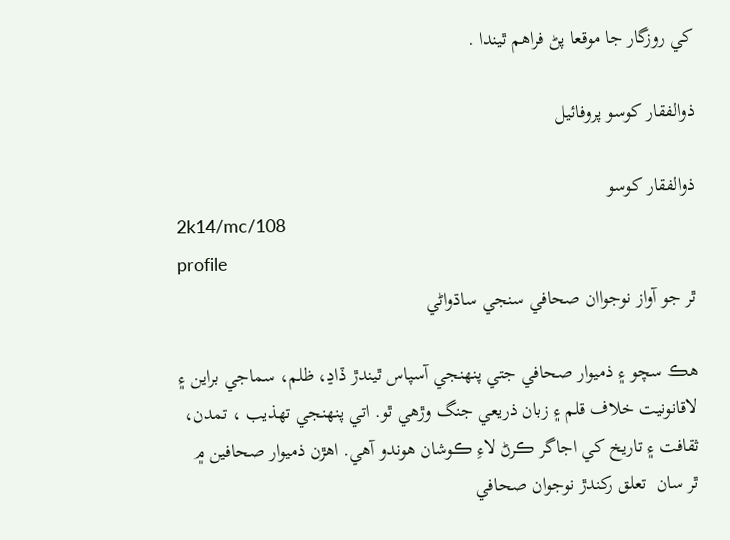کي روزگار جا موقعا پڻ فراهم ٿيندا .

ذوالفقار کوسو پروفائيل

ذوالفقار کوسو
2k14/mc/108
profile
ٿر جو آواز نوجواان صحافي سنجي ساڌواڻي

هڪ سچو ۽ ذميوار صحافي جتي پنهنجي آسپاس ٿيندڙ ڏاڍ، ظلم، سماجي براين ۽ لاقانونيت خلاف قلم ۽ زبان ذريعي جنگ وڙهي ٿو. اتي پنهنجي تهذيب ، تمدن، ثقافت ۽ تاريخ کي اجاگر ڪرڻ لاءِ ڪوشان هوندو آهي. اهڙن ذميوار صحافين ۾ ٿر سان  تعلق رکندڙ نوجوان صحافي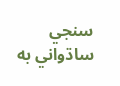سنجي ساڌواني به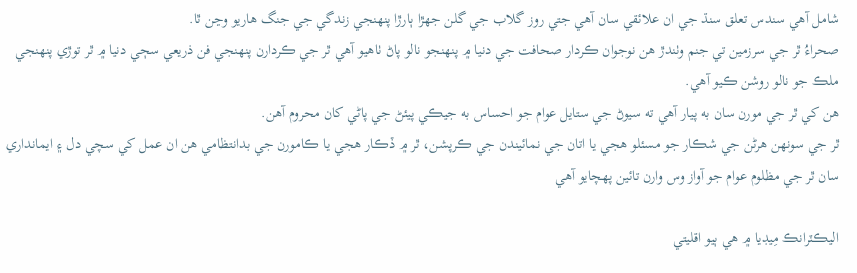شامل آهي سندس تعلق سنڌ جي ان علائقي سان آهي جتي روز گلاب جي گلن جهڙا ٻارڙا پنهنجي زندگي جي جنگ هاريو وڃن ٿا.
صحراءُ ٿر جي سرزمين تي جنم وٺندڙ هن نوجوان ڪردار صحافت جي دنيا ۾ پنهنجو نالو پاڻ ٺاهيو آهي ٿر جي ڪردارن پنهنجي فن ذريعي سڄي دنيا ۾ ٿر توڙي پنهنجي ملڪ جو نالو روشن ڪيو آهي.
هن کي ٿر جي مورن سان به پيار آهي ته سيوڻ جي ستايل عوام جو احساس به جيڪي پيئڻ جي پاڻي کان محروم آهن.
ٿر جي سونهن هرڻن جي شڪار جو مسئلو هجي يا اتان جي نمائيندن جي ڪرپشن، ٿر ۾ ڏڪار هجي يا ڪامورن جي بدانتظامي هن ان عمل کي سچي دل ۽ ايمانداري سان ٿر جي مظلوم عوام جو آواز وس وارن تائين پهچايو آهي

اليڪٽرانڪ مِيڊيا ۾ هي ٻيو اقليتي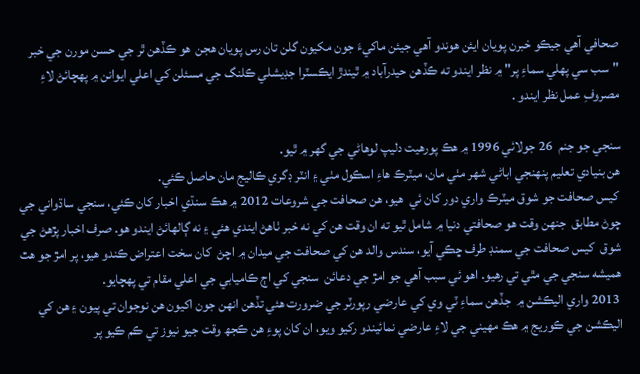صحافي آهي جيڪو خبرن پويان ايئن هوندو آهي جيئن ماکيءَ جون مکيون گلن تان رس پويان هجن  هو ڪڏهن ٿر جي حسن مورن جي خبر "سب سي پهلي سماءِ پر" ۾ نظر ايندو ته ڪڏهن حيدرآباد ۾ ٿيندڙ ايڪسٽرا جڊيشلي ڪلنگ جي مسئلن کي اعلي ايوانن ۾ پهچائڻ لاءِ مصروفِ عمل نظر ايندو .

سنجي جو جنم  26 جولائي 1996 ۾ هڪ پورهيت دليپ لوهاڻي جي گهر ۾ ٿيو.
هن بنيادي تعليم پنهنجي اباڻي شهر مٺي مان، ميٽرڪ هاءِ اسڪول مٺي ۽ انٽر ڊگري ڪاليج مان حاصل ڪئي.
 کيس صحافت جو شوق ميٽرڪ واري دور کان ئي  هيو، هن صحافت جي شروعات 2012 ۾ هڪ سنڌي اخبار کان ڪئي، سنجي ساڌواني جي چوڻ مطابق  جنهن وقت هو صحافتي دنيا ۾ شامل ٿيو ته ان وقت هن کي نه خبر ٺاهڻ ايندي هئي ۽ نه ڳالهائڻ ايندو هو. صرف اخبار پڙهڻ جي شوق  کيس صحافت جي سمنڊ طرف ڇڪي آيو، سندس والد هن کي صحافت جي ميدان ۾ اچڻ  کان سخت اعتراض ڪندو هيو، پر امڙ جو هٿ هميشه سنجي جي مٿي تي رهيو. اهو ئي سبب آهي جو امڙ جي دعائن  سنجي کي اڄ ڪاميابي جي اعلي مقام تي پهچايو.
 2013 واري اليڪشن ۾  جڏهن سماءِ ٽي وي کي عارضي رپورٽر جي ضرورت هئي تڏهن انهن جون اکيون هن نوجوان تي پيون ۽ هن کي اليڪشن جي ڪوريج ۾ هڪ مهيني جي لاءِ عارضي نمائيندو رکيو ويو، ان کان پوءِ هن ڪجھ وقت جيو نيوز تي ڪم ڪيو پر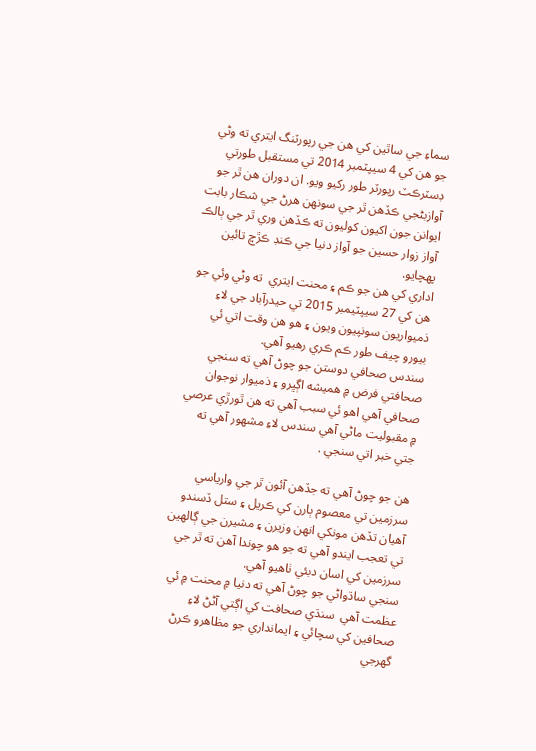سماءِ جي ساٿين کي هن جي رپورٽنگ ايتري ته وڻي جو هن کي 4 سيپٽمبر 2014 تي مستقبل طورتي ڊسٽرڪٽ رپورٽر طور رکيو ويو. ان دوران هن ٿر جو آوازبڻجي ڪڏهن ٿر جي سونهن هرڻ جي شڪار بابت ايوانن جون اکيون کوليون ته ڪڏهن وري ٿر جي ٻالڪ آواز زوار حسين جو آواز دنيا جي ڪنڊ ڪڙڇ تائين پهچايو.
اداري کي هن جو ڪم ۽ محنت ايتري  ته وڻي وئي جو  هن کي 27 سيپٽيمبر 2015 تي حيدرآباد جي لاءِ ذميواريون سونپيون ويون ۽ هو هن وقت اتي ئي بيورو چيف طور ڪم ڪري رهيو آهي.
سندس صحافي دوستن جو چوڻ آهي ته سنجي صحافتي فرض ۾ هميشه اڳڀرو ۽ ذميوار نوجوان صحافي آهي اهو ئي سبب آهي ته هن ٿورڙي عرصي ۾ مقبوليت ماڻي آهي سندس لاءِ مشهور آهي ته جتي خبر اتي سنجي .

هن جو چوڻ آهي ته جڏهن آئون ٿر جي وارياسي سرزمين تي معصوم ٻارن کي ڪريل ۽ ستل ڏسندو آهيان تڏهن مونکي انهن وزيرن ۽ مشيرن جي ڳالهين تي تعجب ايندو آهي ته جو هو چوندا آهن ته ٿر جي سرزمين کي اسان دبئي ٺاهيو آهي.
سنجي ساڌواڻي جو چوڻ آهي ته دنيا ۾ محنت ۾ ئي عظمت آهي  سنڌي صحافت کي اڳتي آڻڻ لاءِ صحافين کي سچائي ۽ ايمانداري جو مظاهرو ڪرڻ گھرجي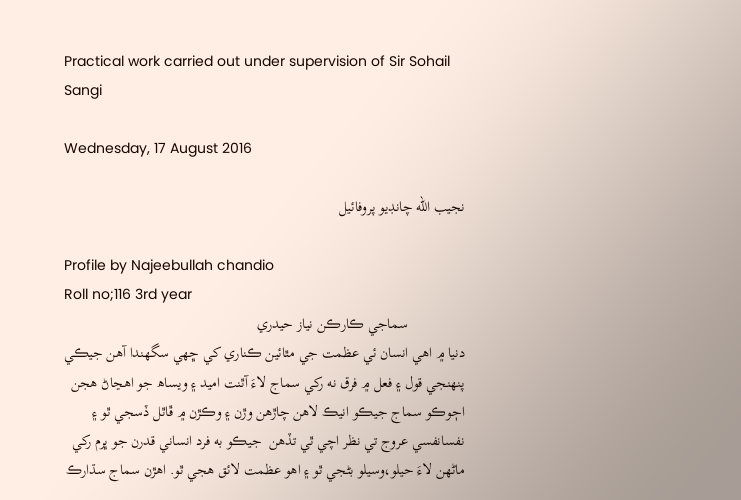Practical work carried out under supervision of Sir Sohail Sangi

Wednesday, 17 August 2016

نجيب الله چانڊيو پروفائيل

Profile by Najeebullah chandio
Roll no;116 3rd year
               سماجي ڪارڪن نياز حيدري
دنيا ۾ اهي انسان ئي عظمت جي مٿائين ڪناري کي ڇھي سگهندا آهن جيڪي پنهنجي قول ۽ فعل ۾ فرق نه رکي سماج لاءَ آٿنت اميد ۽ ويساھ جو اهڃاڻ هجن اڄوڪو سماج جيڪو انيڪ لاهن چاڙهن وڙن ۽ وڪڙن ۾ ڦاٿل ڏسجي ٿو ۽ نفسانفسي عروج تي نظر اچي ٿي تڏهن  جيڪو به فرد انساني قدرن جو ڀرم رکي ماڻهن لاءَ حيلو،وسيلو بڻجي ٿو ۽ اهو عظمت لائق هجي ٿو. اهڙن سماج سڌارڪ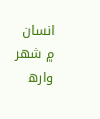انسان ۾ شهر وارھ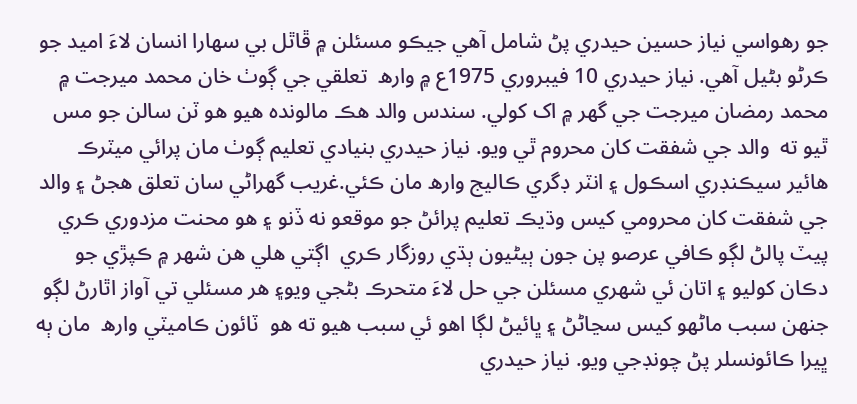جو رھواسي نياز حسين حيدري پڻ شامل آهي جيڪو مسئلن ۾ ڦاٿل بي سھارا انسان لاءَ اميد جو ڪرڻو بڻيل آهي. نياز حيدري 10 فيبروري 1975ع ۾ وارھ  تعلقي جي ڳوٺ خان محمد ميرجت ۾  محمد رمضان ميرجت جي گهر ۾ اک کولي. سندس والد هڪ مالونده هيو هو ٽن سالن جو مس ٿيو ته  والد جي شفقت کان محروم ٿي ويو. نياز حيدري بنيادي تعليم ڳوٺ مان پرائي ميٽرڪ هائير سيڪنڊري اسڪول ۽ انٽر ڊگري ڪاليج وارھ مان ڪئي.غريب گهراڻي سان تعلق هجڻ ۽ والد جي شفقت کان محرومي کيس وڌيڪ تعليم پرائڻ جو موقعو نه ڏنو ۽ هو محنت مزدوري ڪري پيٽ پالڻ لڳو ڪافي عرصو پن جون ٻيڻيون ٻڌي روزگار ڪري  اڳتي هلي هن شهر ۾ ڪپڙي جو دڪان کوليو ۽ اتان ئي شهري مسئلن جي حل لاءَ متحرڪ بڻجي ويو۽ هر مسئلي تي آواز اٿارڻ لڳو  جنهن سبب ماڻهو کيس سڃاڻڻ ۽ ڀائيڻ لڳا اهو ئي سبب هيو ته هو  ٽائون ڪاميٽي وارھ  مان ٻه ڀيرا ڪائونسلر پڻ چونڊجي ويو. نياز حيدري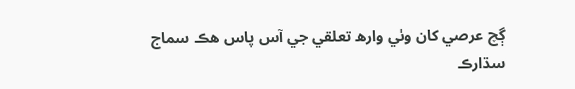ڳچ عرصي کان وٺي وارھ تعلقي جي آس پاس هڪ سماج سڌارڪ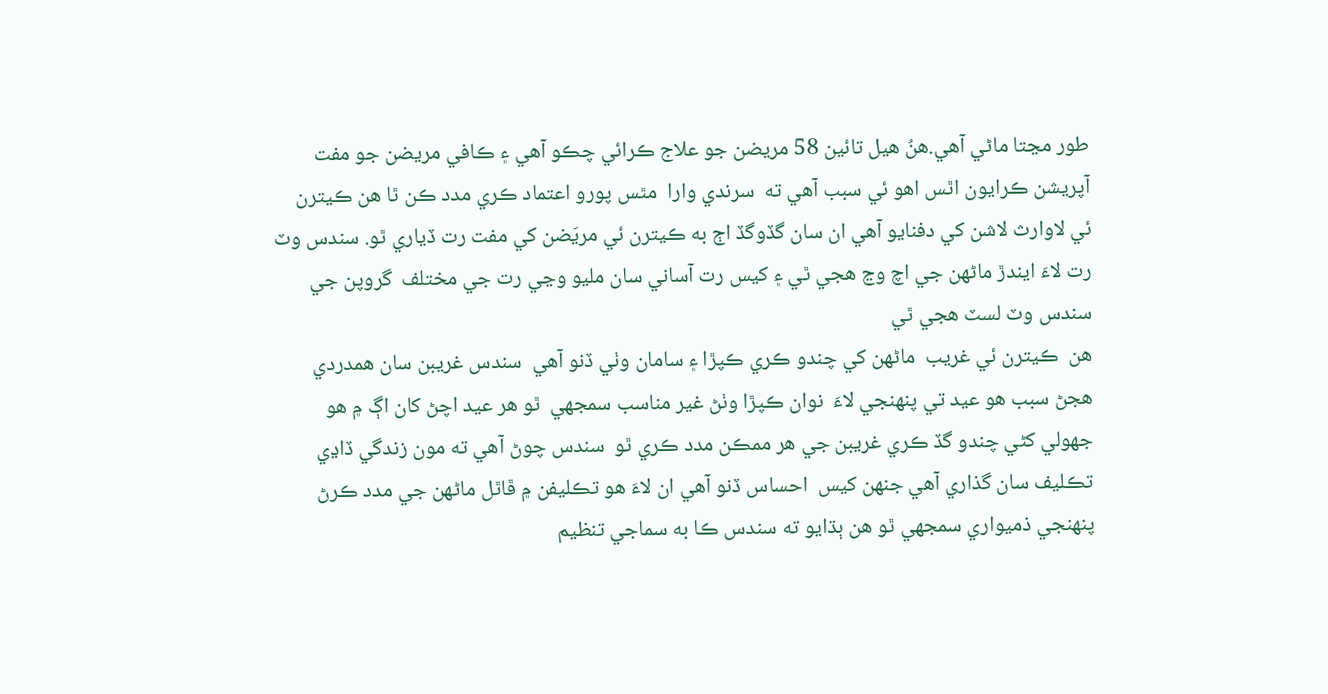طور مڃتا ماڻي آهي.هنُ ھيل تائين 58 مريضن جو علاج ڪرائي چڪو آهي ۽ ڪافي مريضن جو مفت آپريشن ڪرايون اٿس اهو ئي سبب آهي ته  سرندي وارا  مٿس پورو اعتماد ڪري مدد ڪن ٿا هن ڪيترن ئي لاوارث لاشن کي دفنايو آهي ان سان گڏوگڏ اڄ به ڪيترن ئي مريَضن کي مفت رت ڏياري ٿو. سندس وٽ رت لاءَ ايندڙ ماڻهن جي اچ وڃ هجي ٿي ۽ کيس رت آساني سان مليو وڃي رت جي مختلف  گروپن جي  سندس وٽ لسٽ هجي ٿي
هن  ڪيترن ئي غريب  ماڻهن کي چندو ڪري ڪپڙا ۽ سامان وٺي ڏنو آهي  سندس غريبن سان ھمدردي ھجڻ سبب هو عيد تي پنهنجي لاءَ  نوان ڪپڙا وٺڻ غير مناسب سمجهي  ٿو ھر عيد اچڻ کان اڳ ۾ هو جهولي کڻي چندو گڏ ڪري غريبن جي هر ممڪن مدد ڪري ٿو  سندس چوڻ آهي ته مون زندگي ڏاڍي تڪليف سان گذاري آهي جنهن کيس  احساس ڏنو آهي ان لاءَ هو تڪليفن ۾ ڦاٿل ماڻهن جي مدد ڪرڻ پنهنجي ذميواري سمجهي ٿو هن ٻڌايو ته سندس ڪا به سماجي تنظيم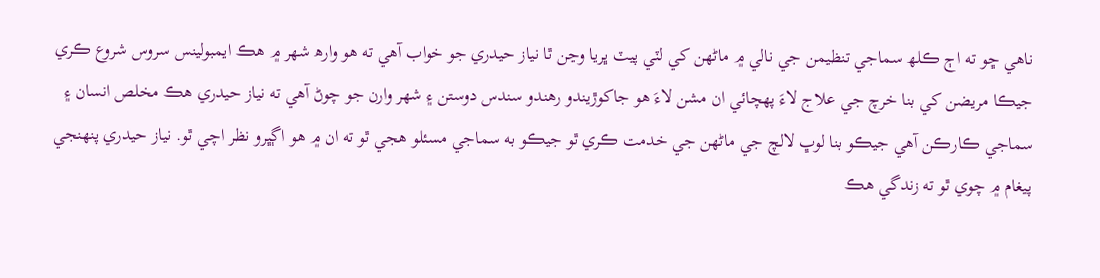ناهي ڇو ته اڄ ڪلھ سماجي تنظيمن جي نالي ۾ ماڻهن کي لٽي پيٽ ڀريا وڃن ٿا نياز حيدري جو خواب آهي ته هو وارھ شهر ۾ هڪ ايمبولينس سروس شروع ڪري جيڪا مريضن کي بنا خرچ جي علاج لاءَ پهچائي ان مشن لاءَ هو جاکوڙيندو رهندو سندس دوستن ۽ شهر وارن جو چوڻ آهي ته نياز حيدري هڪ مخلص انسان ۽ سماجي ڪارڪن آهي جيڪو بنا لوڀ لالچ جي ماڻهن جي خدمت ڪري ٿو جيڪو به سماجي مسئلو هجي ٿو ته ان ۾ هو اڳڀرو نظر اچي ٿو. نياز حيدري پنهنجي پيغام ۾ چوي ٿو ته زندگي هڪ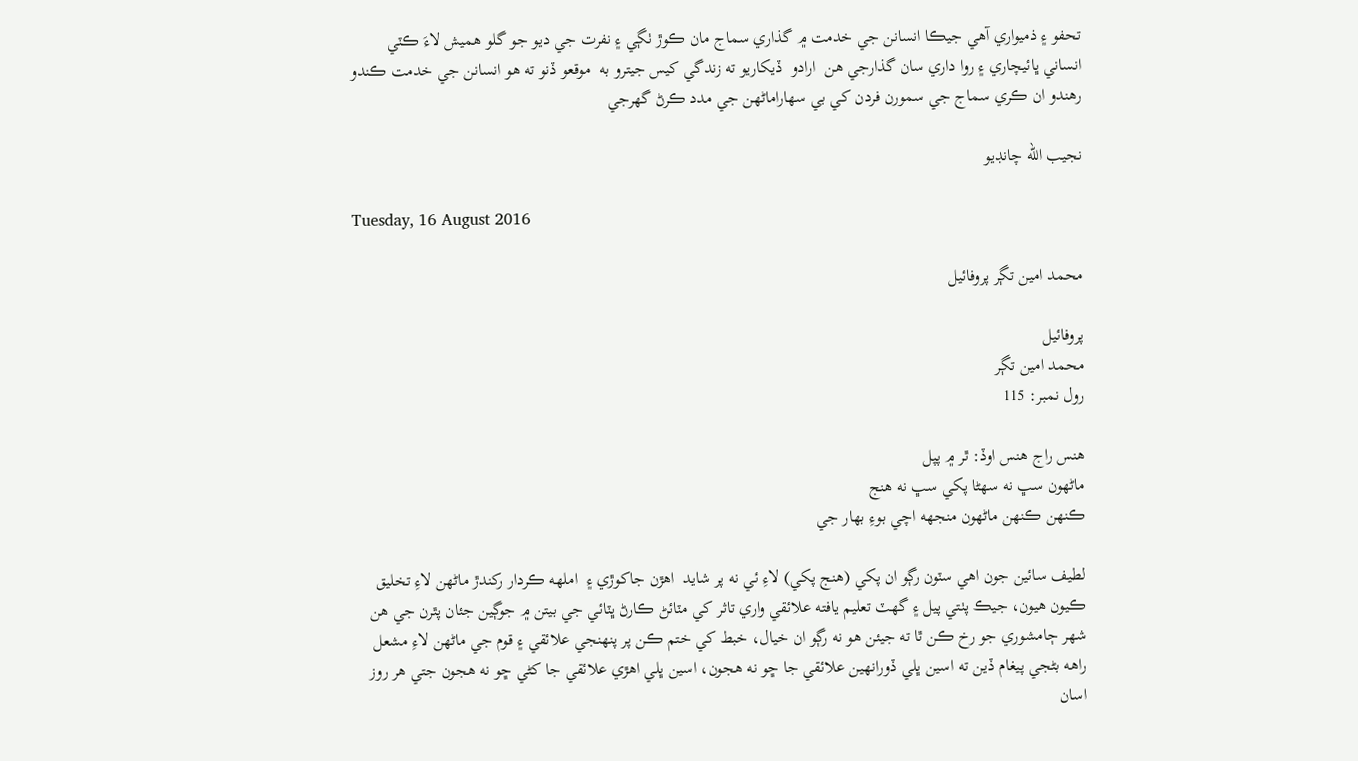تحفو ۽ ذميواري آهي جيڪا انسانن جي خدمت ۾ گذاري سماج مان ڪوڙ ٺڳي ۽ نفرت جي ديو جو گلو هميش لاءَ ڪٽي انساني ڀائيچاري ۽ روا داري سان گذارجي هن  ارادو  ڏيکاريو ته زندگي کيس جيترو به  موقعو ڏنو ته هو انسانن جي خدمت ڪندو رهندو ان ڪري سماج جي سمورن فردن کي بي سهاراماڻهن جي مدد ڪرڻ گهرجي

نجيب الله چانڊيو

Tuesday, 16 August 2016

محمد امين تڳر پروفائيل

پروفائيل
محمد امين تڳر
رول نمبر: 115

هنس راج هنس اوڏ: ٿر ۾ پپل
ماڻهون سڀ نه سهڻا پکي سڀ نه هنج
ڪنهن ڪنهن ماڻهون منجهه اچي بوءِ بهار جي

لطيف سائين جون اهي سٽون رڳو ان پکي (هنج پکي) لاءِ ئي نه پر شايد  اهڙن جاکوڙي ۽  املهه ڪردار رکندڙ ماڻهن لاءِ تخليق ڪيون هيون، جيڪ پٺتي پيل ۽ گهٽ تعليم يافته علائقي واري تاثر کي مٽائڻ ڪارڻ ڀٽائي جي بيتن ۾ جوڳين جئان پٿرن جي هن شهر ڄامشوري جو رخ ڪن ٿا ته جيئن هو نه رڳو ان خيال، خبط کي ختم ڪن پر پنهنجي علائقي ۽ قوم جي ماڻهن لاءِ مشعل راهه بڻجي پيغام ڏين ته اسين ڀلي ڏورانهين علائقي جا ڇو نه هجون، اسين ڀلي اهڙي علائقي جا کڻي ڇو نه هجون جتي هر روز اسان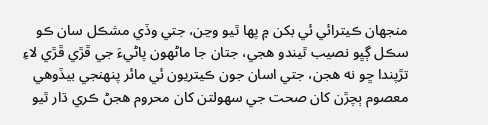منجهان ڪيترائي ئي بکن ۾ پها ٿيو وڃن، جتي وڏي مشڪل سان ڪو سڪل ڳڀو نصيب ٿيندو هجي، جتان جا ماڻهون پاڻيءَ جي ڦڙي ڦڙي لاءِ تڙپندا ڇو نه هجن، جتي اسان جون ڪيتريون ئي مائر پنهنجي بيڏوهي معصوم ٻچڙن کان صحت جي سهولتن کان محروم هجڻ ڪري ڌار ٿيو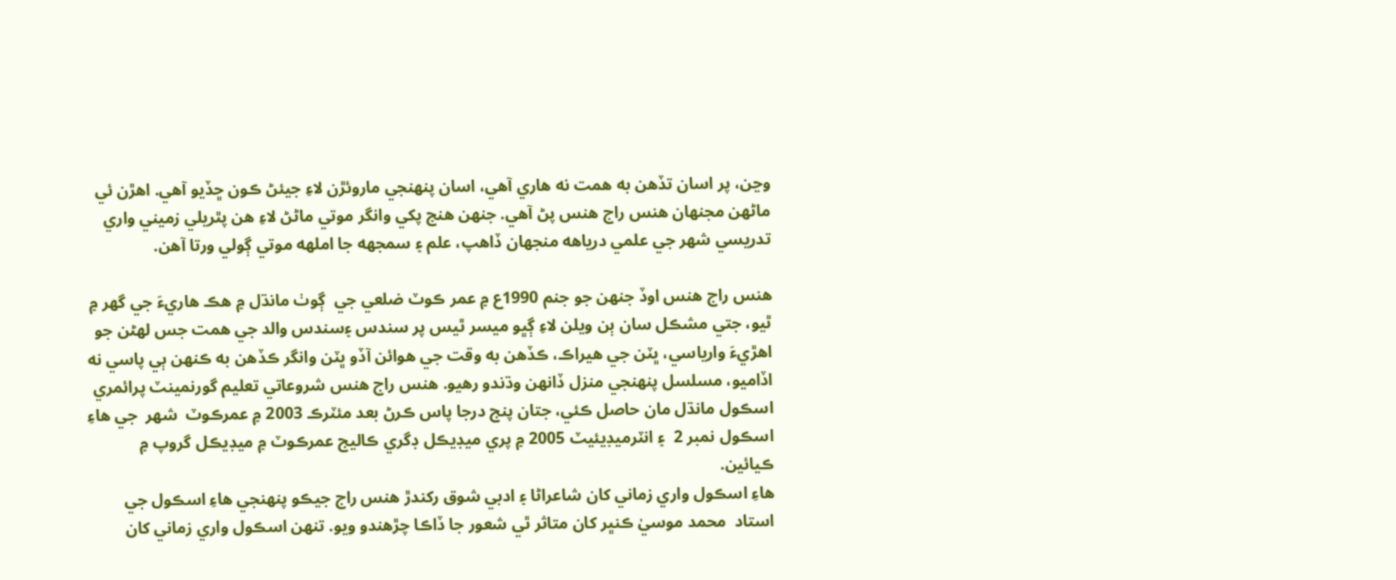وڃن، پر اسان تڏهن به همت نه هاري آهي، اسان پنهنجي ماروئڙن لاءِ جيئڻ ڪون ڇڏيو آهي. اهڙن ئي ماڻهن مجنهان هنس راج هنس پڻ آهي. جنهن هنج پکي وانگر موتي ماڻڻ لاءِ هن پٿريلي زميني واري تدريسي شهر جي علمي درياهه منجهان ڏاهپ، علم ۽ سمجهه جا املهه موتي ڳولي ورتا آهن.

هنس راج هنس اوڏ جنهن جو جنم 1990ع ۾ عمر ڪوٽ ضلعي جي  ڳوٺ مانڌل ۾ هڪ هاريءَ جي گهر ۾ ٿيو، جتي مشڪل سان ٻن ويلن لاءِ ڳڀو ميسر ٿيس پر سندس ۽سندس والد جي همت جس لهڻن جو اهڙيءَ وارياسي، ڀٽن جي هيراڪ، ڪڏهن به وقت جي هوائن آڏو ڀٽن وانگر ڪڏهن به ڪنهن ٻي پاسي نه اڏاميو، مسلسل پنهنجي منزل ڏانهن وڌندو رهيو. هنس راج هنس شروعاتي تعليم گورنمينٽ پرائمري اسڪول مانڌل مان حاصل ڪئي، جتان پنج درجا پاس ڪرڻ بعد مئٽرڪ 2003 ۾ عمرڪوٽ  شهر  جي هاءِ اسڪول نمبر 2  ۽ انٽرميڊيئيٽ 2005 ۾ پري ميڊيڪل ڊگري ڪاليج عمرڪوٽ ۾ ميڊيڪل گروپ ۾ ڪيائين.
هاءِ اسڪول واري زماني کان شاعراڻا ۽ ادبي شوق رکندڙ هنس راج جيڪو پنهنجي هاءِ اسڪول جي استاد  محمد موسيٰ ڪنڀر کان متاثر ٿي شعور جا ڏاڪا چڙهندو ويو. تنهن اسڪول واري زماني کان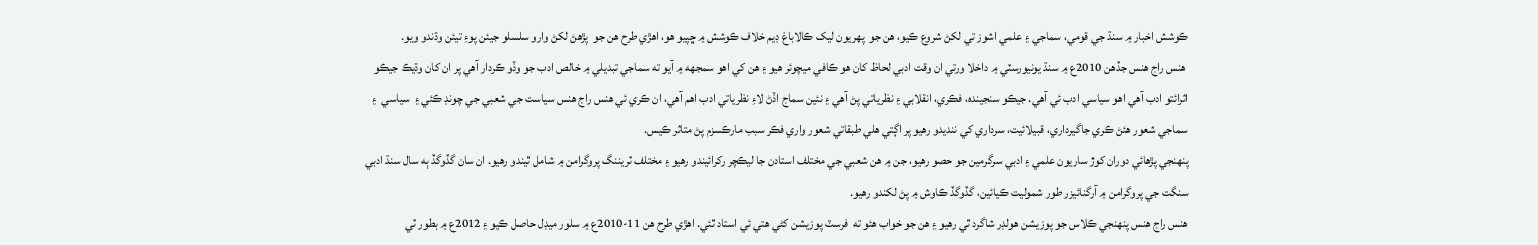ڪوشش اخبار ۾ سنڌ جي قومي، سماجي ۽ علمي اشوز تي لکڻ شروع ڪيو، هن جو  پهريون ليک ڪالاباغ ڊيم خلاف ڪوشش ۾ ڇپيو هو، اهڙي طرح هن جو  پڙهڻ لکڻ وارو سلسلو جيئن پوءِ تيئن وڌندو ويو.
 هنس راج هنس جڏهن 2010ع ۾ سنڌ يونيورسٽي ۾ داخلا ورتي ان وقت ادبي لحاظ کان هو ڪافي ميچوئر هيو ۽ هن کي اهو سمجهه ۾ آيو ته سماجي تبديلي ۾ خالص ادب جو وڏو ڪردار آهي پر ان کان وڌيڪ جيڪو اثرائتو ادب آهي اهو سياسي ادب ئي آهي. جيڪو سنجينده، فڪري، انقلابي ۽ نظرياتي پڻ آهي ۽ نئين سماج اڏڻ لاءِ نظرياتي ادب اهم آهي، ان ڪري ئي هنس راج هنس سياست جي شعبي جي چونڊ ڪئي ۽  سياسي  ۽ سماجي شعور هئڻ ڪري جاگيرداري، قبيلائيت، سرداري کي ننديدو رهيو پر اڳتي هلي طبقاتي شعور واري فڪر سبب مارڪسزم پڻ متاثر ڪيس.
پنهنجي پڙهائي دوران کوڙ ساريون علمي ۽ ادبي سرگرمين جو حصو رهيو، جن ۾ هن شعبي جي مختلف استادن جا ليڪچر رکرائيندو رهيو ۽ مختلف ٽريننگ پروگرامن ۾ شامل ٿيندو رهيو. ان سان گڏوگڏ ٻه سال سنڌ ادبي سنگت جي پروگرامن ۾ آرگنائيزر طور شموليت ڪيائين، گڏوگڏ ڪاوش ۾ پڻ لکندو رهيو.
هنس راج هنس پنهنجي ڪلاس جو پوزيشن هولڊر شاگرد ٿي رهيو ۽ هن جو خواب هئو ته  فرسٽ پوزيشن کڻي هتي ئي استاد ٿئي. اهڙي طرح هن 11-2010ع ۾ سلور ميڊل حاصل ڪيو ۽ 2012ع ۾ بطور ٽي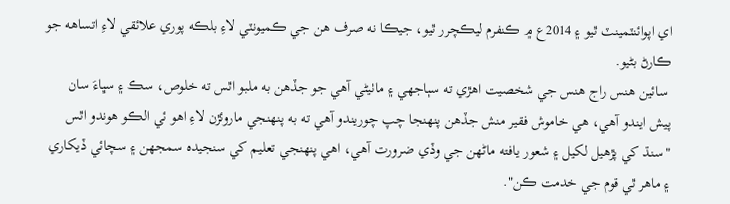اي اپوائنٽمينٽ ٿيو ۽ 2014ع ۾ ڪنفرم ليڪچرر ٿيو، جيڪا نه صرف هن جي ڪميونٽي لاءِ بلڪه پوري علائقي لاءِ اتساهه جو ڪارڻ بڻيو.
 سائين هنس راج هنس جي شخصيت اهڙي ته سٻاجهي ۽ ماٺيڻي آهي جو جڏهن به ملبو اٿس ته خلوص، سڪ ۽ سڀاءَ سان پيش ايندو آهي، هي خاموش فقير منش جڏهن پنهنجا چپ چوريندو آهي ته به پنهنجي ماروئڙن لاءِ اهو ئي الڪو هوندو اٿس "سنڌ کي پڙهيل لکيل ۽ شعور يافته ماڻهن جي وڏي ضرورت آهي، اهي پنهنجي تعليم کي سنجيده سمجهن ۽ سچائي ڏيکاري ۽ ماهر ٿي قوم جي خدمت ڪن".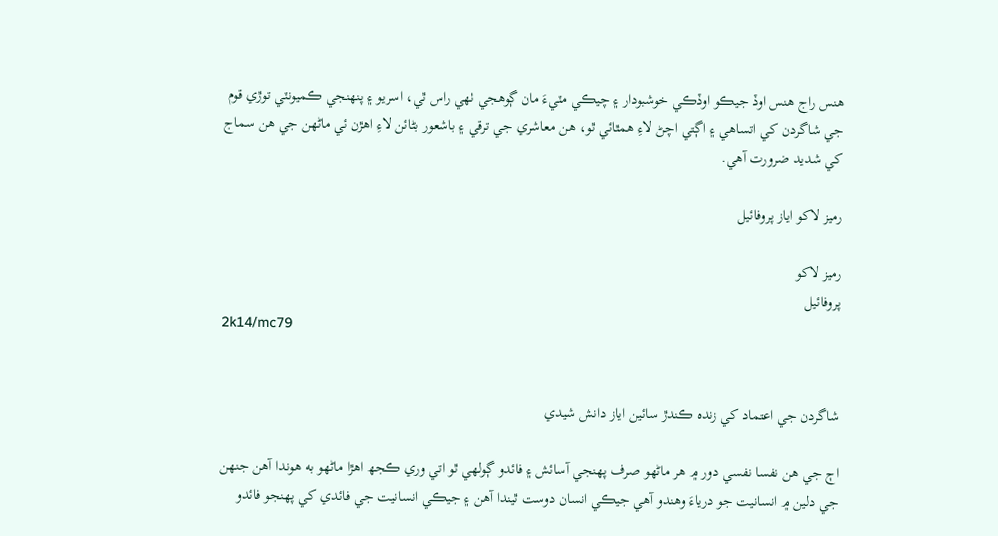هنس راج هنس اوڏ جيڪو اوڏڪي خوشبودار ۽ چيڪي مٽيءَ مان ڳوهجي ٺهي راس ٿي، اسريو ۽ پنهنجي ڪميونٽي توڙي قوم جي شاگردن کي اتساهي ۽ اڳتي اچڻ لاءِ همٿائي ٿو، هن معاشري جي ترقي ۽ باشعور بڻائن لاءِ اهڙن ئي ماڻهن جي هن سماج کي شديد ضرورت آهي.

رميز لاکو اياز پروفائيل

رميز لاکو
پروفائيل
2k14/mc79


شاگردن جي اعتماد کي زنده ڪندڙ سائين اياز دانش شيدي

اڄ جي هن نفسا نفسي دور ۾ هر ماڻهو صرف پهنجي آسائش ۽ فائدو ڳولهي ٿو اتي وري ڪجھ اهڙا ماڻهو به هوندا آهن جنهن جي دلين ۾ انسانيت جو درياءَ وهندو آهي جيڪي انسان دوست ٿيندا آهن ۽ جيڪي انسانيت جي فائدي کي پهنجو فائدو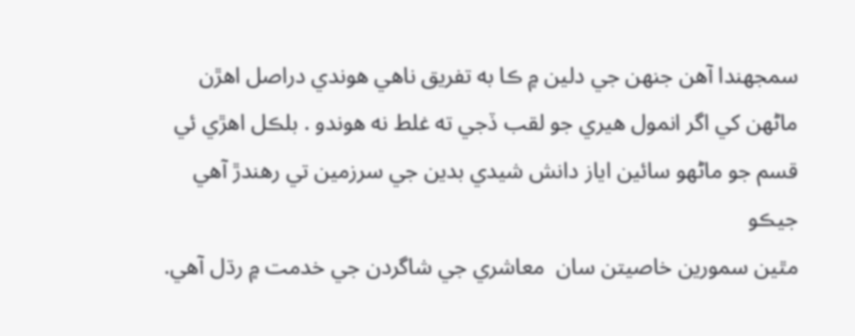سمجهندا آهن جنهن جي دلين ۾ ڪا به تفريق ناهي هوندي دراصل اهڙن ماڻهن کي اگر انمول هيري جو لقب ڏجي ته غلط نه هوندو . بلڪل اهڙي ئي قسم جو ماڻهو سائين اياز دانش شيدي بدين جي سرزمين تي رهندڙ آهي  جيڪو
مٿين سمورين خاصيتن سان  معاشري جي شاگردن جي خدمت ۾ رڌل آهي.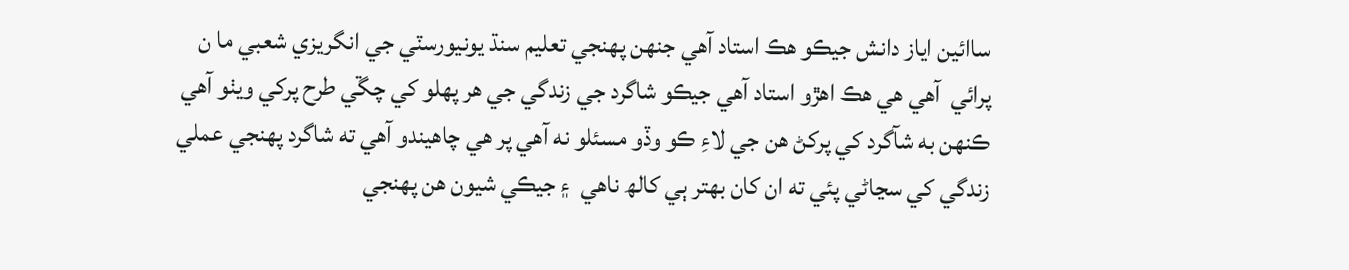ساائين اياز دانش جيڪو هڪ استاد آهي جنهن پهنجي تعليم سنڌ يونيورسٽي جي انگريزي شعبي ما ن پرائي  آهي هي هڪ اهڙو استاد آهي جيڪو شاگرد جي زندگي جي هر پهلو کي چڱي طرح پرکي ويٺو آهي ڪنهن به شآگرد کي پرکڻ هن جي لاءِ ڪو وڏو مسئلو نه آهي پر هي چاهيندو آهي ته شاگرد پهنجي عملي زندگي کي سڃاڻي پئي ته ان کان بهتر ٻي کالھ ناهي  ۽ جيڪي شيون هن پهنجي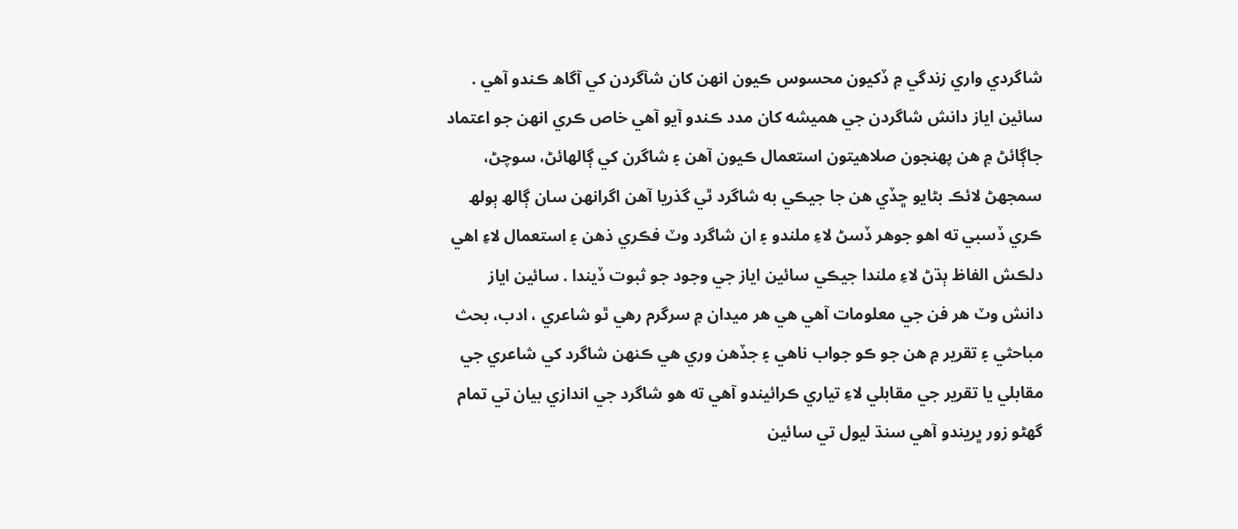شاگردي واري زندگي ۾ ڏکيون محسوس ڪيون انهن کان شآگردن کي آگاھ ڪندو آهي . سائين اياز دانش شاگردن جي هميشه کان مدد ڪندو آيو آهي خاص ڪري انهن جو اعتماد جاڳائڻ ۾ هن پهنجون صلاهيتون استعمال ڪيون آهن ۽ شاگرن کي ڳالهائڻ، سوچڻ، سمجهڻ لائڪ بڻايو ڇڏي هن جا جيڪي به شاگرد ٿي گذريا آهن اگرانهن سان ڳالھ ٻولھ ڪري ڏسبي ته اهو جوهر ڏسڻ لاءِ ملندو ۽ ان شاگرد وٽ فڪري ذهن ۽ استعمال لاءِ اهي دلڪش الفاظ ٻڌڻ لاءِ ملندا جيڪي سائين اياز جي وجود جو ثبوت ڏيندا . سائين اياز دانش وٽ هر فن جي معلومات آهي هي هر ميدان ۾ سرگرم رهي ٿو شاعري ، ادب، بحث مباحثي ۽ تقرير ۾ هن جو ڪو جواب ناهي ۽ جڏهن وري هي ڪنهن شاگرد کي شاعري جي مقابلي يا تقرير جي مقابلي لاءِ تياري ڪرائيندو آهي ته هو شاگرد جي اندازي بيان تي تمام گھڻو زور ڀريندو آهي سنڌ ليول تي سائين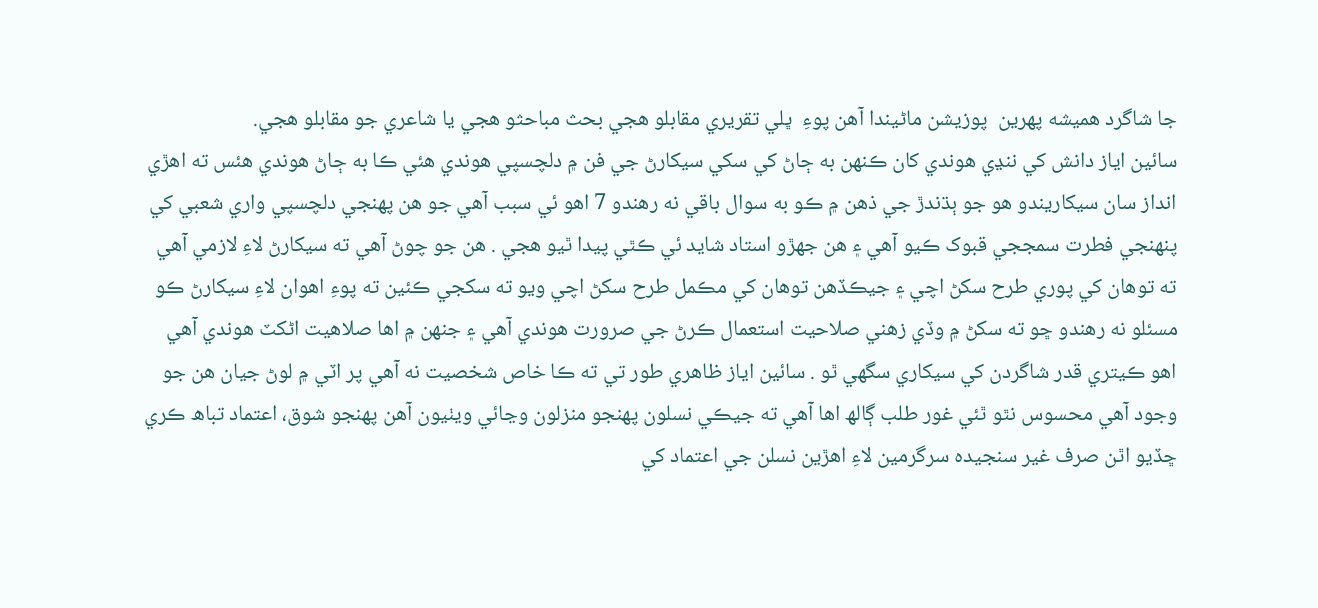جا شاگرد هميشه پهرين  پوزيشن ماڻيندا آهن پوءِ  ڀلي تقريري مقابلو هجي بحث مباحثو هجي يا شاعري جو مقابلو هجي.
سائين اياز دانش کي ننڍي هوندي کان ڪنهن به ڄاڻ کي سکي سيکارڻ جي فن ۾ دلچسپي هوندي هئي ڪا به ڄاڻ هوندي هئس ته اهڙي انداز سان سيکاريندو هو جو ٻڌندڙ جي ذهن ۾ ڪو به سوال باقي نه رهندو 7 اهو ئي سبب آهي جو هن پهنجي دلچسپي واري شعبي کي پنهنجي فطرت سمججي قبوک ڪيو آهي ۽ هن جهڙو استاد شايد ئي ڪٿي پيدا ٿيو هجي . هن جو چوڻ آهي ته سيکارڻ لاءِ لازمي آهي ته توهان کي پوري طرح سکڻ اچي ۽ جيڪڏهن توهان کي مڪمل طرح سکڻ اچي ويو ته سکجي ڪئين ته پوءِ اهوان لاءِ سيکارڻ ڪو مسئلو نه رهندو ڇو ته سکڻ ۾ وڏي زهني صلاحيت استعمال ڪرڻ جي صرورت هوندي آهي ۽ جنهن ۾ اها صلاهيت اڻکٽ هوندي آهي اهو ڪيتري قدر شاگردن کي سيکاري سگھي ٿو . سائين اياز ظاهري طور تي ته ڪا خاص شخصيت نه آهي پر اٽي ۾ لوڻ جيان هن جو وجود آهي محسوس نٿو ٿئي غور طلب ڳالھ اها آهي ته جيڪي نسلون پهنجو منزلون وڃائي ويٺيون آهن پهنجو شوق، اعتماد تباھ ڪري ڇڏيو اٿن صرف غير سنجيده سرگرمين لاءِ اهڙين نسلن جي اعتماد کي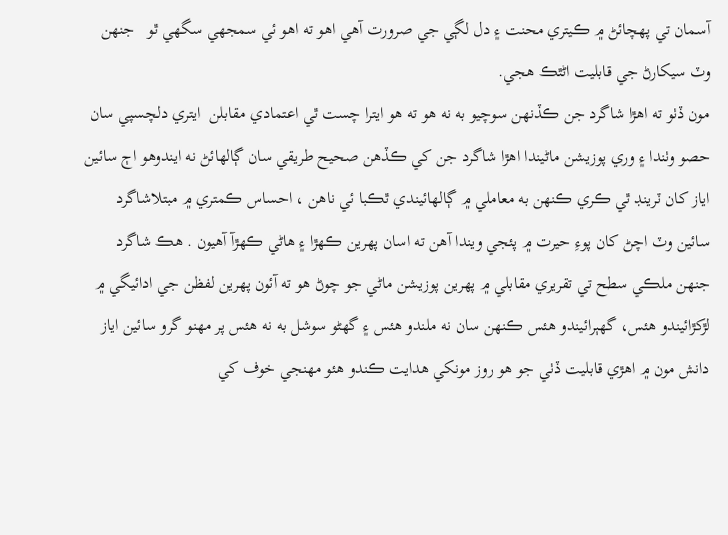آسمان تي پهچائڻ ۾ ڪيتري محنت ۽ دل لڳي جي صرورت آهي اهو ته اهو ئي سمجهي سگهي ٿو   جنهن وٽ سيکارڻ جي قابليت اڻٿڪ هجي.
مون ڏٺو ته اهڙا شاگرد جن ڪڏنهن سوچيو به نه هو ته هو ايترا چست ٿي اعتمادي مقابلن  ايتري دلچسپي سان حصو وٺندا ۽ وري پوزيشن ماڻيندا اهڙا شاگرد جن کي ڪڏهن صحيح طريقي سان ڳالهائڻ نه ايندوهو اڄ سائين اياز کان ٽرينڊ ٿي ڪري ڪنهن به معاملي ۾ ڳالهائيندي ٿڪبا ئي ناهن ، احساس ڪمتري ۾ مبتلاشاگرد سائين وٽ اچڻ کان پوءِ حيرت ۾ پئجي ويندا آهن ته اسان پهرين ڪهڙا ۽ هاڻي ڪهڙآ آهيون . هڪ شاگرد جنهن ملڪي سطح تي تقريري مقابلي ۾ پهرين پوزيشن ماڻي جو چوڻ هو ته آئون پهرين لفظن جي ادائيگي ۾ لڙکڙائيندو هئس، گهٻرائيندو هئس ڪنهن سان نه ملندو هئس ۽ گهڻو سوشل به نه هئس پر مهنو گرو سائين اياز دانش مون ۾ اهڙي قابليت ڏٺي جو هو روز مونکي هدايت ڪندو هئو مهنجي خوف کي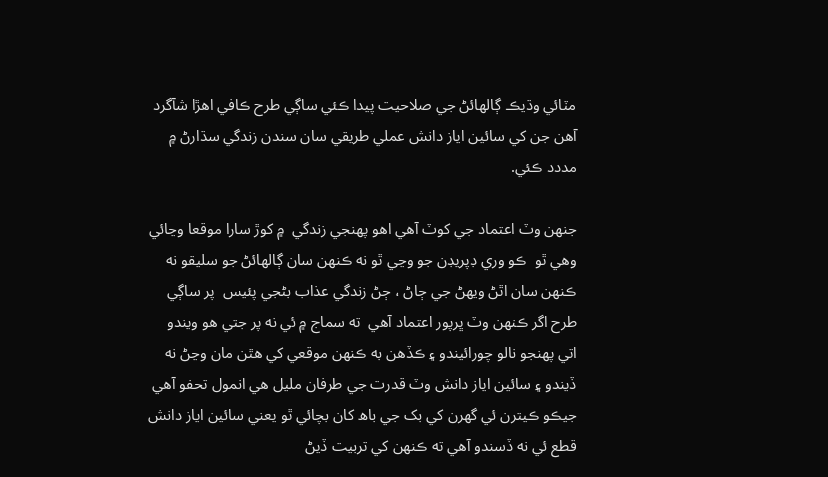مٽائي وڌيڪ ڳالهائڻ جي صلاحيت پيدا ڪئي ساڳي طرح ڪافي اهڙا شآگرد آهن جن کي سائين اياز دانش عملي طريقي سان سندن زندگي سڌارڻ ۾ مددد ڪئي.

جنهن وٽ اعتماد جي کوٽ آهي اهو پهنجي زندگي  ۾ کوڙ سارا موقعا وڃائي وهي ٿو  ڪو وري ڊپريڊن جو وڃي ٿو نه ڪنهن سان ڳالهائڻ جو سليقو نه ڪنهن سان اٿڻ ويهڻ جي ڄاڻ ، ڄڻ زندگي عذاب بڻجي پئيس  پر ساڳي طرح اگر ڪنهن وٽ ڀرپور اعتماد آهي  ته سماج ۾ ئي نه پر جتي هو ويندو اتي پهنجو نالو چورائيندو ۽ ڪڏهن به ڪنهن موقعي کي هٿن مان وڃڻ نه ڏيندو ۽ سائين اياز دانش وٽ قدرت جي طرفان مليل هي انمول تحفو آهي جيڪو ڪيترن ئي گھرن کي بک جي باھ کان بچائي ٿو يعني سائين اياز دانش قطع ئي نه ڏسندو آهي ته ڪنهن کي تربيت ڏيڻ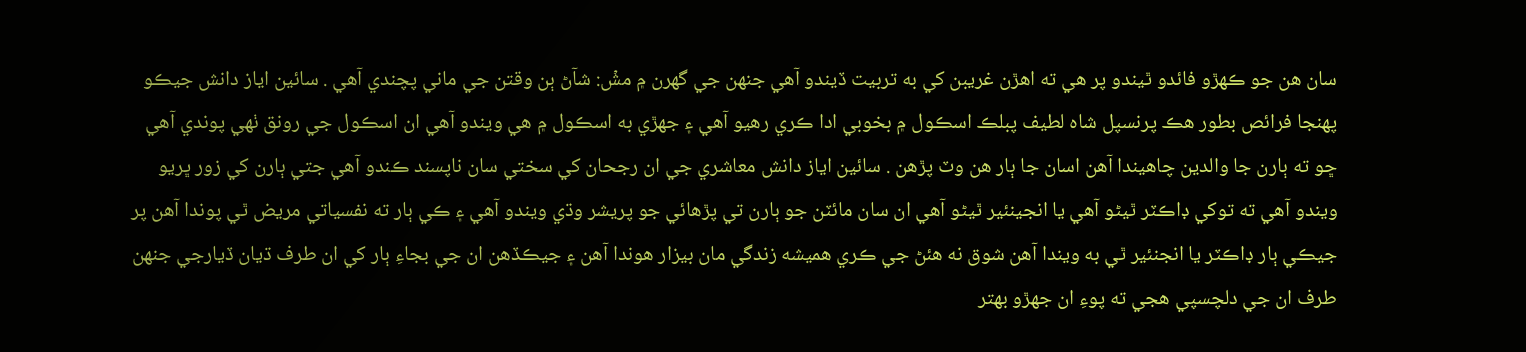سان هن جو ڪهڙو فائدو ٿيندو پر هي ته اهڙن غريبن کي به تربيت ڏيندو آهي جنهن جي گھرن ۾ مشۡ: شآڻ ٻن وقتن جي ماني پچندي آهي . سائين اياز دانش جيڪو پهنجا فرائص بطور هڪ پرنسپل شاه لطيف پبلڪ اسڪول ۾ بخوبي ادا ڪري رهيو آهي ۽ جهڙي به اسڪول ۾ هي ويندو آهي ان اسڪول جي رونق ٺهي پوندي آهي ڇو ته ٻارن جا والدين چاهيندا آهن اسان جا ٻار هن وٽ پڙهن . سائين اياز دانش معاشري جي ان رجحان کي سختي سان ناپسند ڪندو آهي جتي ٻارن کي زور ڀريو ويندو آهي ته توکي ڊاڪٽر ٿيڻو آهي يا انجينئير ٿيڻو آهي ان سان مائٽن جو ٻارن تي پڙهائي جو پريشر وڌي ويندو آهي ۽ ڪي ٻار ته نفسياتي مريض ٿي پوندا آهن پر جيڪي ٻار ڊاڪٽر يا انجنئير ٿي به ويندا آهن شوق نه هئڻ جي ڪري هميشه زندگي مان بيزار هوندا آهن ۽ جيڪڏهن ان جي بجاءِ ٻار کي ان طرف ڌيان ڏيارجي جنهن طرف ان جي دلچسپي هجي ته پوءِ ان جهڙو بهتر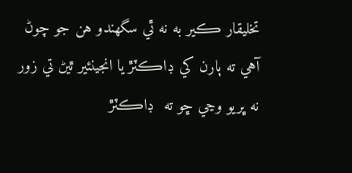تخليقار ڪير به نه ٿي سگهندو هن جو چوڻ آهي ته ٻارن کي ڊاڪٽڙ يا انجينئير ٿيڻ تي زور نه ڀريو وڃي ڇو ته  ڊاڪٽڙ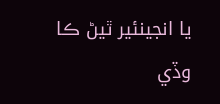يا انجينئير ٿيڻ ڪا وڏي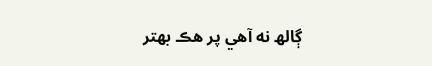ڳالھ نه آهي پر هڪ بهتر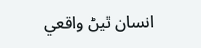انسان ٿيڻ واقعي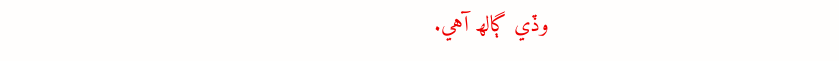وڏي ڳالھ آهي.